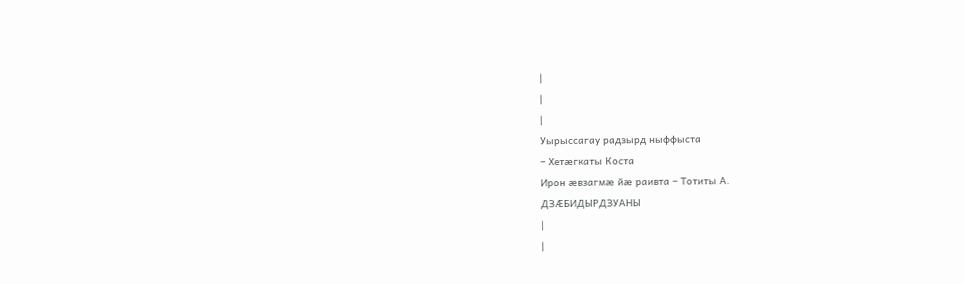|
|
|
Уырыссагау радзырд ныффыста
– Хетæгкаты Коста
Ирон æвзагмæ йæ раивта – Тотиты А.
ДЗÆБИДЫРДЗУАНЫ
|
|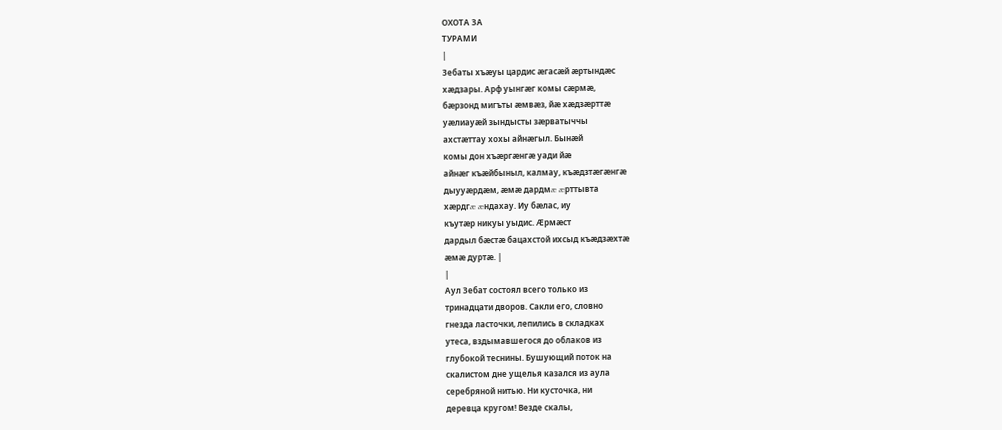ОХОТА ЗА
ТУРАМИ
|
Зебаты хъæуы цардис æгасæй æртындæс
хæдзары. Арф уынгæг комы сæрмæ,
бæрзонд мигъты æмвæз, йæ хæдзæрттæ
уæлиауæй зындысты зæрватыччы
ахстæттау хохы айнæгыл. Бынæй
комы дон хъæргæнгæ уади йæ
айнæг къæйбыныл, калмау, къæдзтæгæнгæ
дыууæрдæм, æмæ дардмæ æрттывта
хæрдгæ æндахау. Иу бæлас, иу
къутæр никуы уыдис. Æрмæст
дардыл бæстæ бацахстой ихсыд къæдзæхтæ
æмæ дуртæ. |
|
Аул Зебат состоял всего только из
тринадцати дворов. Сакли его, словно
гнезда ласточки, лепились в складках
утеса, вздымавшегося до облаков из
глубокой теснины. Бушующий поток на
скалистом дне ущелья казался из аула
серебряной нитью. Ни кусточка, ни
деревца кругом! Везде скалы,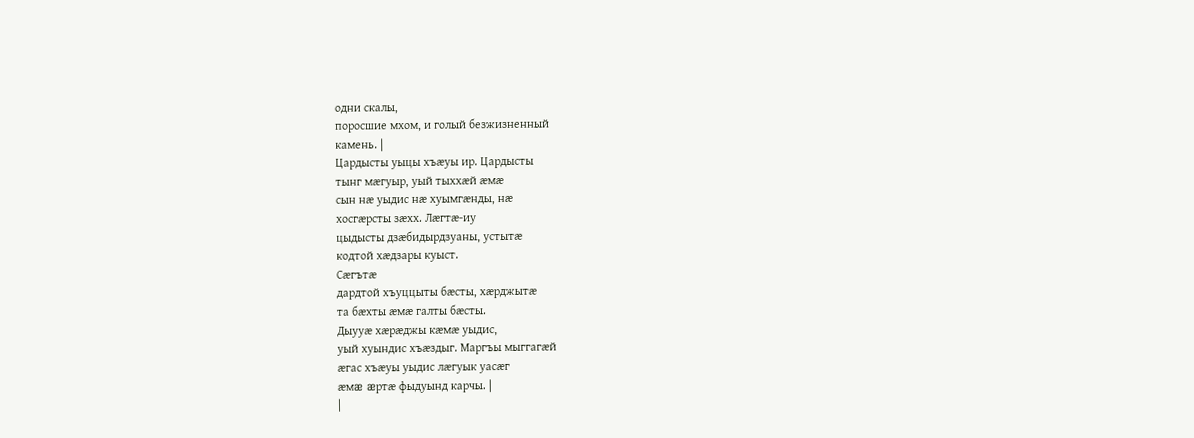одни скалы,
поросшие мхом, и голый безжизненный
камень. |
Цардысты уыцы хъæуы ир. Цардысты
тынг мæгуыр, уый тыххæй æмæ
сын нæ уыдис нæ хуымгæнды, нæ
хосгæрсты зæхх. Лæгтæ-иу
цыдысты дзæбидырдзуаны, устытæ
кодтой хæдзары куыст.
Сæгътæ
дардтой хъуццыты бæсты, хæрджытæ
та бæхты æмæ галты бæсты.
Дыууæ хæрæджы кæмæ уыдис,
уый хуындис хъæздыг. Маргъы мыггагæй
æгас хъæуы уыдис лæгуык уасæг
æмæ æртæ фыдуынд карчы. |
|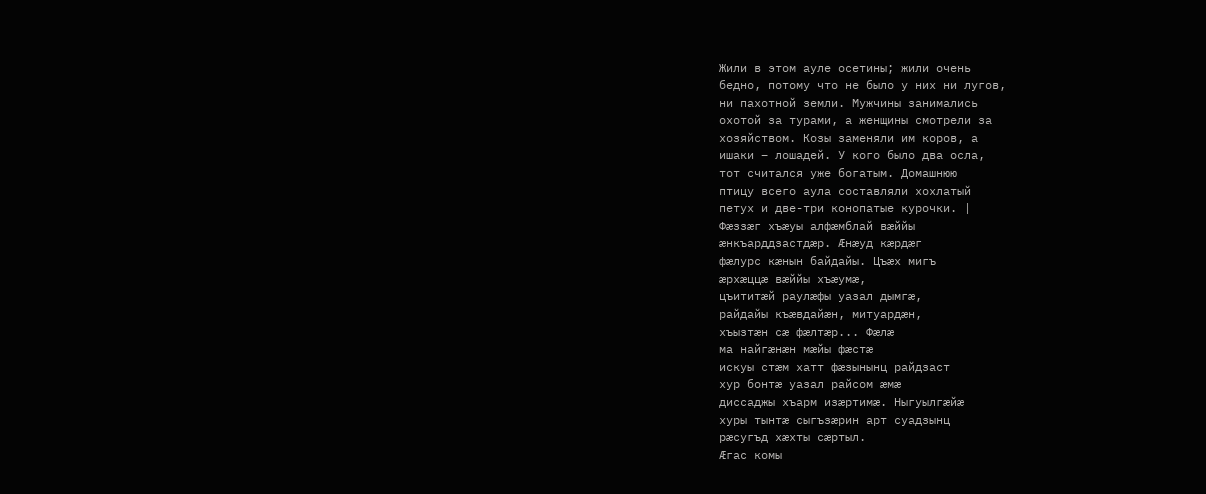Жили в этом ауле осетины; жили очень
бедно, потому что не было у них ни лугов,
ни пахотной земли. Мужчины занимались
охотой за турами, а женщины смотрели за
хозяйством. Козы заменяли им коров, а
ишаки – лошадей. У кого было два осла,
тот считался уже богатым. Домашнюю
птицу всего аула составляли хохлатый
петух и две-три конопатые курочки. |
Фæззæг хъæуы алфæмблай вæййы
æнкъарддзастдæр. Æнæуд кæрдæг
фæлурс кæнын байдайы. Цъæх мигъ
æрхæццæ вæййы хъæумæ,
цъититæй раулæфы уазал дымгæ,
райдайы къæвдайæн, митуардæн,
хъызтæн сæ фæлтæр... Фæлæ
ма найгæнæн мæйы фæстæ
искуы стæм хатт фæзынынц райдзаст
хур бонтæ уазал райсом æмæ
диссаджы хъарм изæртимæ. Ныгуылгæйæ
хуры тынтæ сыгъзæрин арт суадзынц
рæсугъд хæхты сæртыл.
Æгас комы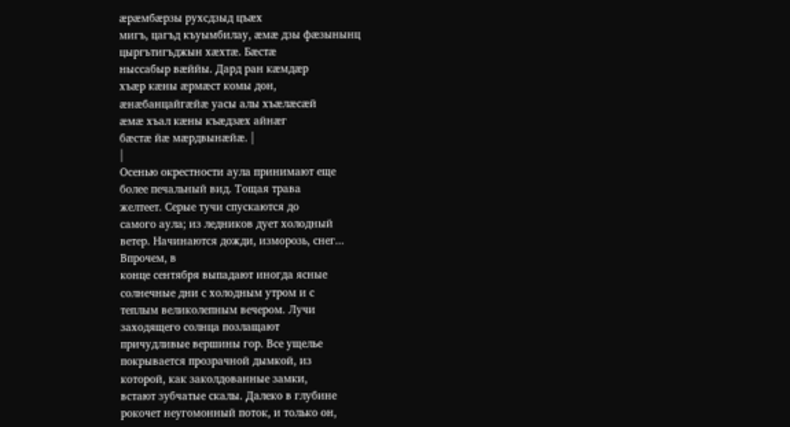æрæмбæрзы рухсдзыд цъæх
мигъ, цагъд къуымбилау, æмæ дзы фæзынынц
цыргътигъджын хæхтæ. Бæстæ
ныссабыр вæййы. Дард ран кæмдæр
хъæр кæны æрмæст комы дон,
æнæбанцайгæйæ уасы алы хъæлæсæй
æмæ хъал кæны къæдзæх айнæг
бæстæ йæ мæрдвынæйæ. |
|
Осенью окрестности аула принимают еще
более печальный вид. Тощая трава
желтеет. Серые тучи спускаются до
самого аула; из ледников дует холодный
ветер. Начинаются дожди, изморозь, снег...
Впрочем, в
конце сентября выпадают иногда ясные
солнечные дни с холодным утром и с
теплым великолепным вечером. Лучи
заходящего солнца позлащают
причудливые вершины гор. Все ущелье
покрывается прозрачной дымкой, из
которой, как заколдованные замки,
встают зубчатые скалы. Далеко в глубине
рокочет неугомонный поток, и только он,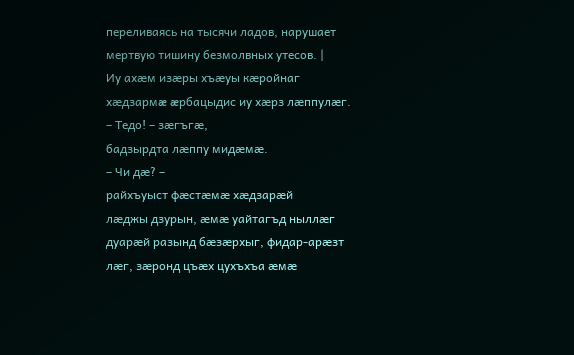переливаясь на тысячи ладов, нарушает
мертвую тишину безмолвных утесов. |
Иу ахæм изæры хъæуы кæройнаг
хæдзармæ æрбацыдис иу хæрз лæппулæг.
– Тедо! – зæгъгæ,
бадзырдта лæппу мидæмæ.
– Чи дæ? –
райхъуыст фæстæмæ хæдзарæй
лæджы дзурын, æмæ уайтагъд ныллæг
дуарæй разынд бæзæрхыг, фидар-арæзт
лæг, зæронд цъæх цухъхъа æмæ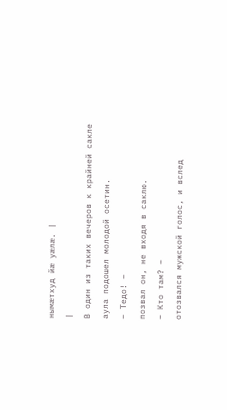нымæтхуд йæ уæлæ. |
|
В один из таких вечеров к крайней сакле
аула подошел молодой осетин.
– Тедо! –
позвал он, не входя в саклю.
– Кто там? –
отозвался мужской голос, и вслед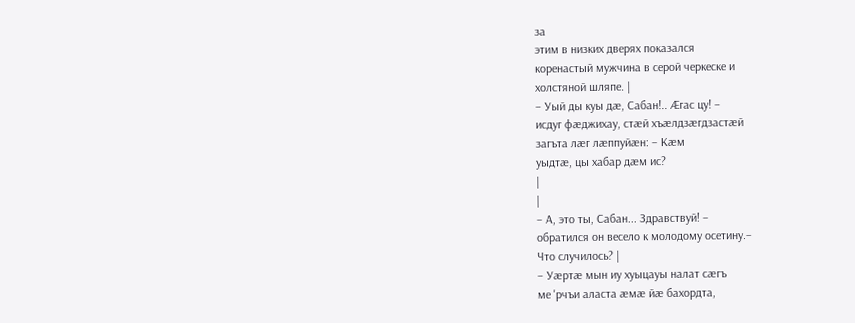за
этим в низких дверях показался
коренастый мужчина в серой черкеске и
холстяной шляпе. |
– Уый ды куы дæ, Сабан!.. Æгас цу! –
исдуг фæджихау, стæй хъæлдзæгдзастæй
загъта лæг лæппуйæн: – Кæм
уыдтæ, цы хабар дæм ис?
|
|
– А, это ты, Сабан... Здравствуй! –
обратился он весело к молодому осетину.–
Что случилось? |
– Уæртæ мын иу хуыцауы налат сæгъ
ме 'рчъи аласта æмæ йæ бахордта,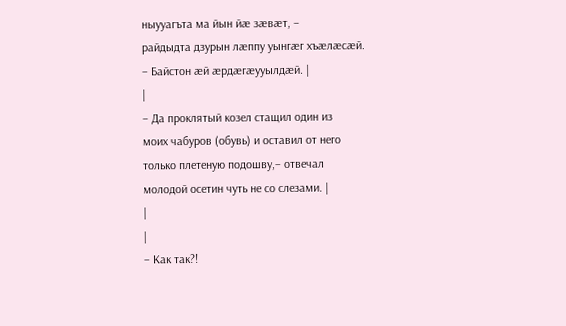ныууагъта ма йын йæ зæвæт, –
райдыдта дзурын лæппу уынгæг хъæлæсæй.
– Байстон æй æрдæгæууылдæй. |
|
– Да проклятый козел стащил один из
моих чабуров (обувь) и оставил от него
только плетеную подошву,– отвечал
молодой осетин чуть не со слезами. |
|
|
– Как так?!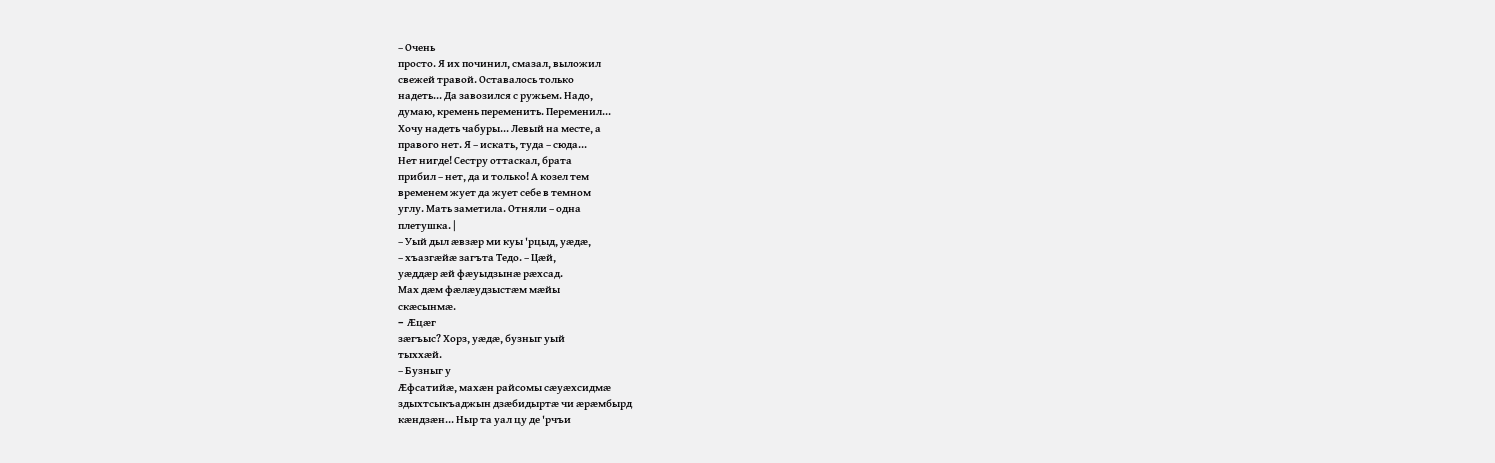– Очень
просто. Я их починил, смазал, выложил
свежей травой. Оставалось только
надеть... Да завозился с ружьем. Надо,
думаю, кремень переменить. Переменил...
Хочу надеть чабуры... Левый на месте, а
правого нет. Я – искать, туда – сюда...
Нет нигде! Сестру оттаскал, брата
прибил – нет, да и только! А козел тем
временем жует да жует себе в темном
углу. Мать заметила. Отняли – одна
плетушка. |
– Уый дыл æвзæр ми куы 'рцыд, уæдæ,
– хъазгæйæ загъта Тедо. – Цæй,
уæддæр æй фæуыдзынæ рæхсад.
Мах дæм фæлæудзыстæм мæйы
скæсынмæ.
– Æцæг
зæгъыс? Хорз, уæдæ, бузныг уый
тыххæй.
– Бузныг у
Æфсатийæ, махæн райсомы сæуæхсидмæ
здыхтсыкъаджын дзæбидыртæ чи æрæмбырд
кæндзæн... Ныр та уал цу де 'рчъи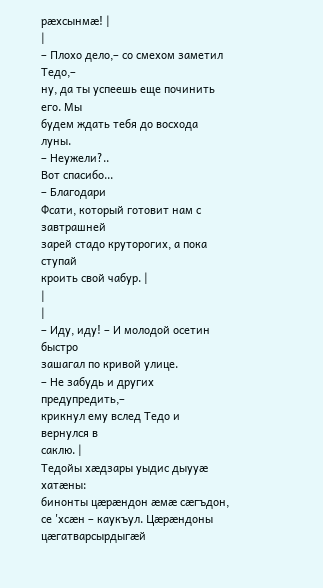рæхсынмæ! |
|
– Плохо дело,– со смехом заметил Тедо,–
ну, да ты успеешь еще починить его. Мы
будем ждать тебя до восхода луны.
– Неужели?..
Вот спасибо...
– Благодари
Фсати, который готовит нам с завтрашней
зарей стадо круторогих, а пока ступай
кроить свой чабур. |
|
|
– Иду, иду! – И молодой осетин быстро
зашагал по кривой улице.
– Не забудь и других предупредить,–
крикнул ему вслед Тедо и вернулся в
саклю. |
Тедойы хæдзары уыдис дыууæ хатæны:
бинонты цæрæндон æмæ сæгъдон,
се 'хсæн – каукъул. Цæрæндоны цæгатварсырдыгæй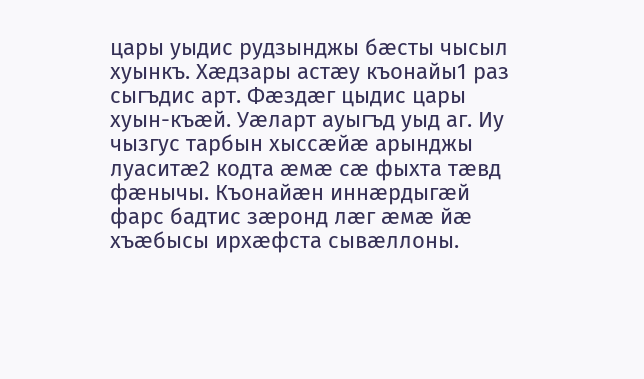цары уыдис рудзынджы бæсты чысыл
хуынкъ. Хæдзары астæу къонайы1 раз
сыгъдис арт. Фæздæг цыдис цары
хуын-къæй. Уæларт ауыгъд уыд аг. Иу
чызгус тарбын хыссæйæ арынджы
луаситæ2 кодта æмæ сæ фыхта тæвд
фæнычы. Къонайæн иннæрдыгæй
фарс бадтис зæронд лæг æмæ йæ
хъæбысы ирхæфста сывæллоны.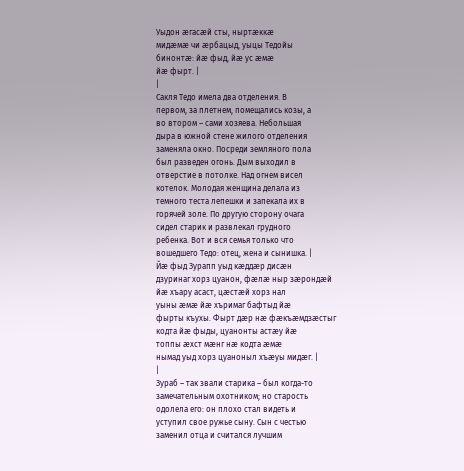Уыдон æгасæй сты, ныртæккæ
мидæмæ чи æрбацыд, уыцы Тедойы
бинонтæ: йæ фыд, йæ ус æмæ
йæ фырт. |
|
Сакля Тедо имела два отделения. В
первом, за плетнем, помещались козы, а
во втором – сами хозяева. Небольшая
дыра в южной стене жилого отделения
заменяла окно. Посреди земляного пола
был разведен огонь. Дым выходил в
отверстие в потолке. Над огнем висел
котелок. Молодая женщина делала из
темного теста лепешки и запекала их в
горячей золе. По другую сторону очага
сидел старик и развлекал грудного
ребенка. Вот и вся семья только что
вошедшего Тедо: отец, жена и сынишка. |
Йæ фыд Зурапп уыд кæддæр дисæн
дзуринаг хорз цуанон, фæлæ ныр зæрондæй
йæ хъару асаст, цæстæй хорз нал
уыны æмæ йæ хъримаг бафтыд йæ
фырты къухы. Фырт дæр нæ фæкъæмдзæстыг
кодта йæ фыды, цуанонты астæу йæ
топпы æхст мæнг нæ кодта æмæ
нымад уыд хорз цуаноныл хъæуы мидæг. |
|
Зураб – так звали старика – был когда-то
замечательным охотником; но старость
одолела его: он плохо стал видеть и
уступил свое ружье сыну. Сын с честью
заменил отца и считался лучшим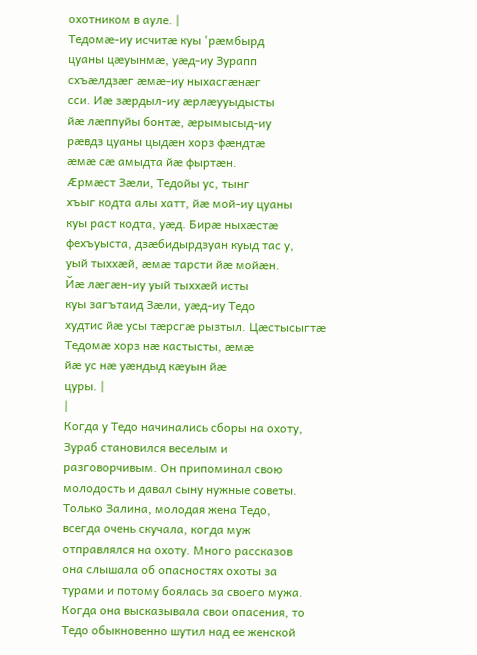охотником в ауле. |
Тедомæ-иу исчитæ куы 'рæмбырд
цуаны цæуынмæ, уæд-иу Зурапп
схъæлдзæг æмæ-иу ныхасгæнæг
сси. Иæ зæрдыл-иу æрлæууыдысты
йæ лæппуйы бонтæ, æрымысыд-иу
рæвдз цуаны цыдæн хорз фæндтæ
æмæ сæ амыдта йæ фыртæн.
Æрмæст Зæли, Тедойы ус, тынг
хъыг кодта алы хатт, йæ мой-иу цуаны
куы раст кодта, уæд. Бирæ ныхæстæ
фехъуыста, дзæбидырдзуан куыд тас у,
уый тыххæй, æмæ тарсти йæ мойæн.
Йæ лæгæн-иу уый тыххæй исты
куы загътаид Зæли, уæд-иу Тедо
худтис йæ усы тæрсгæ рызтыл. Цæстысыгтæ
Тедомæ хорз нæ кастысты, æмæ
йæ ус нæ уæндыд кæуын йæ
цуры. |
|
Когда у Тедо начинались сборы на охоту,
Зураб становился веселым и
разговорчивым. Он припоминал свою
молодость и давал сыну нужные советы.
Только Залина, молодая жена Тедо,
всегда очень скучала, когда муж
отправлялся на охоту. Много рассказов
она слышала об опасностях охоты за
турами и потому боялась за своего мужа.
Когда она высказывала свои опасения, то
Тедо обыкновенно шутил над ее женской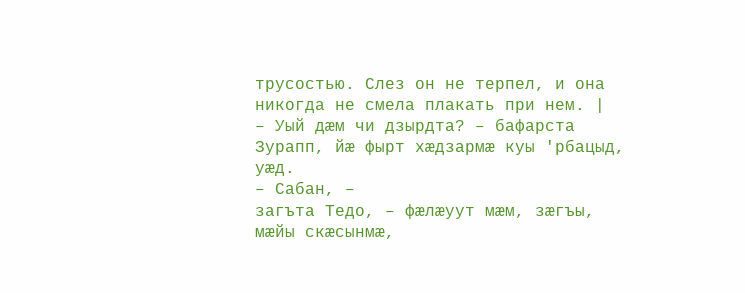трусостью. Слез он не терпел, и она
никогда не смела плакать при нем. |
– Уый дæм чи дзырдта? – бафарста
Зурапп, йæ фырт хæдзармæ куы 'рбацыд,
уæд.
– Сабан, –
загъта Тедо, – фæлæуут мæм, зæгъы,
мæйы скæсынмæ,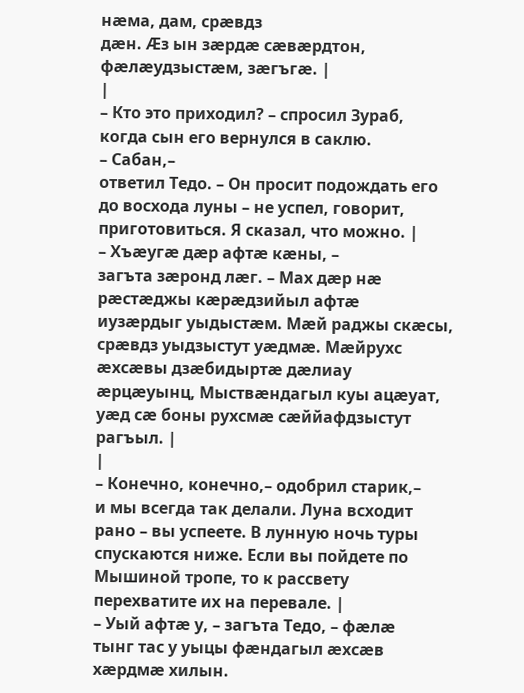нæма, дам, срæвдз
дæн. Æз ын зæрдæ сæвæрдтон,
фæлæудзыстæм, зæгъгæ. |
|
– Кто это приходил? – спросил Зураб,
когда сын его вернулся в саклю.
– Сабан,–
ответил Тедо. – Он просит подождать его
до восхода луны – не успел, говорит,
приготовиться. Я сказал, что можно. |
– Хъæугæ дæр афтæ кæны, –
загъта зæронд лæг. – Мах дæр нæ
рæстæджы кæрæдзийыл афтæ
иузæрдыг уыдыстæм. Мæй раджы скæсы,
срæвдз уыдзыстут уæдмæ. Мæйрухс
æхсæвы дзæбидыртæ дæлиау
æрцæуынц, Мыствæндагыл куы ацæуат,
уæд сæ боны рухсмæ сæййафдзыстут
рагъыл. |
|
– Конечно, конечно,– одобрил старик,–
и мы всегда так делали. Луна всходит
рано – вы успеете. В лунную ночь туры
спускаются ниже. Если вы пойдете по
Мышиной тропе, то к рассвету
перехватите их на перевале. |
– Уый афтæ у, – загъта Тедо, – фæлæ
тынг тас у уыцы фæндагыл æхсæв
хæрдмæ хилын.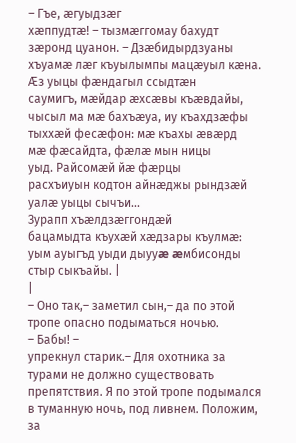– Гъе, æгуыдзæг
хæппудтæ! – тызмæггомау бахудт
зæронд цуанон. – Дзæбидырдзуаны
хъуамæ лæг къуылымпы мацæуыл кæна.
Æз уыцы фæндагыл ссыдтæн
саумигъ, мæйдар æхсæвы къæвдайы,
чысыл ма мæ бахъæуа, иу къахдзæфы
тыххæй фесæфон: мæ къахы æвæрд
мæ фæсайдта, фæлæ мын ницы
уыд. Райсомæй йæ фæрцы
расхъиуын кодтон айнæджы рындзæй
уалæ уыцы сычъи...
Зурапп хъæлдзæггондæй
бацамыдта къухæй хæдзары къулмæ:
уым ауыгъд уыди дыууæ æмбисонды
стыр сыкъайы. |
|
– Оно так,– заметил сын,– да по этой
тропе опасно подыматься ночью.
– Бабы! –
упрекнул старик.– Для охотника за
турами не должно существовать
препятствия. Я по этой тропе подымался
в туманную ночь, под ливнем. Положим, за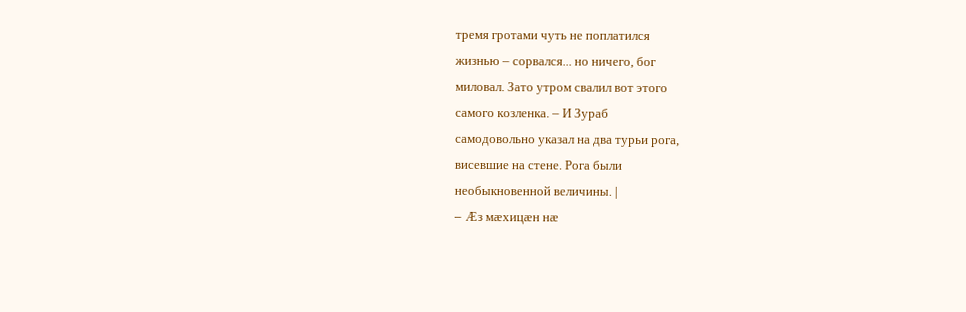тремя гротами чуть не поплатился
жизнью – сорвался... но ничего, бог
миловал. Зато утром свалил вот этого
самого козленка. – И Зураб
самодовольно указал на два турьи рога,
висевшие на стене. Рога были
необыкновенной величины. |
– Æз мæхицæн нæ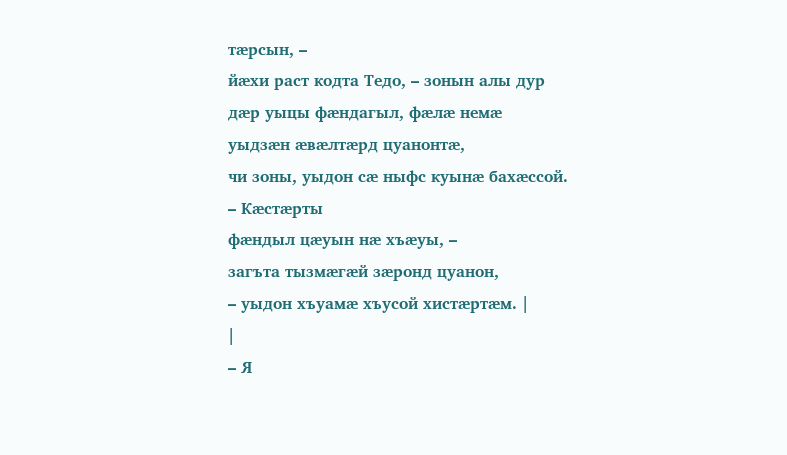тæрсын, –
йæхи раст кодта Тедо, – зонын алы дур
дæр уыцы фæндагыл, фæлæ немæ
уыдзæн æвæлтæрд цуанонтæ,
чи зоны, уыдон сæ ныфс куынæ бахæссой.
– Кæстæрты
фæндыл цæуын нæ хъæуы, –
загъта тызмæгæй зæронд цуанон,
– уыдон хъуамæ хъусой хистæртæм. |
|
– Я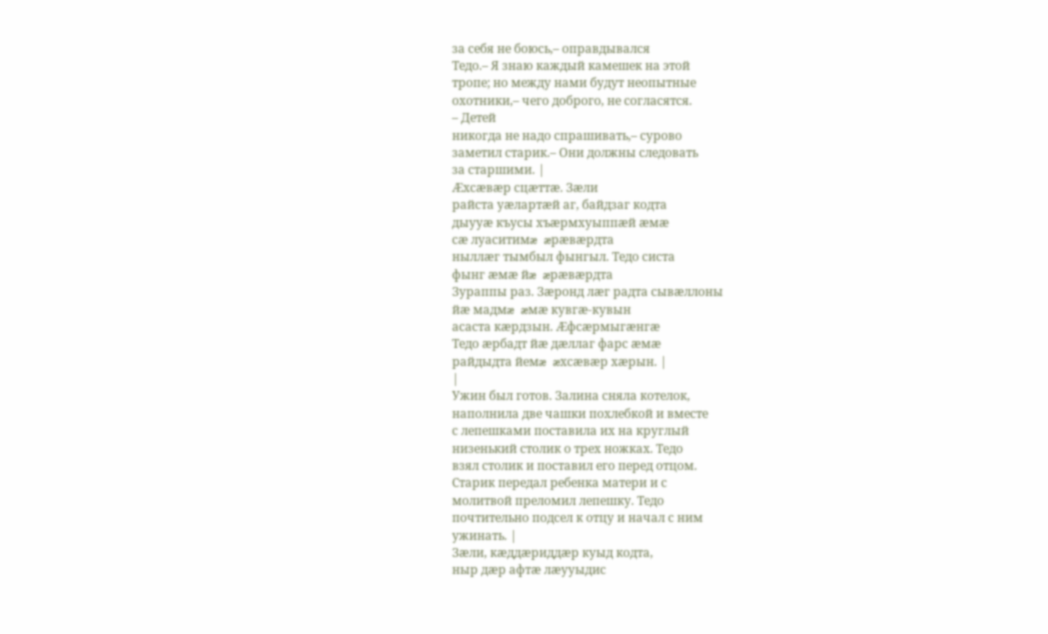за себя не боюсь,– оправдывался
Тедо.– Я знаю каждый камешек на этой
тропе; но между нами будут неопытные
охотники,– чего доброго, не согласятся.
– Детей
никогда не надо спрашивать,– сурово
заметил старик.– Они должны следовать
за старшими. |
Æхсæвæр сцæттæ. Зæли
райста уæлартæй аг, байдзаг кодта
дыууæ къусы хъæрмхуыппæй æмæ
сæ луаситимæ æрæвæрдта
ныллæг тымбыл фынгыл. Тедо систа
фынг æмæ йæ æрæвæрдта
Зураппы раз. Зæронд лæг радта сывæллоны
йæ мадмæ æмæ кувгæ-кувын
асаста кæрдзын. Æфсæрмыгæнгæ
Тедо æрбадт йæ дæллаг фарс æмæ
райдыдта йемæ æхсæвæр хæрын. |
|
Ужин был готов. Залина сняла котелок,
наполнила две чашки похлебкой и вместе
с лепешками поставила их на круглый
низенький столик о трех ножках. Тедо
взял столик и поставил его перед отцом.
Старик передал ребенка матери и с
молитвой преломил лепешку. Тедо
почтительно подсел к отцу и начал с ним
ужинать. |
Зæли, кæддæриддæр куыд кодта,
ныр дæр афтæ лæууыдис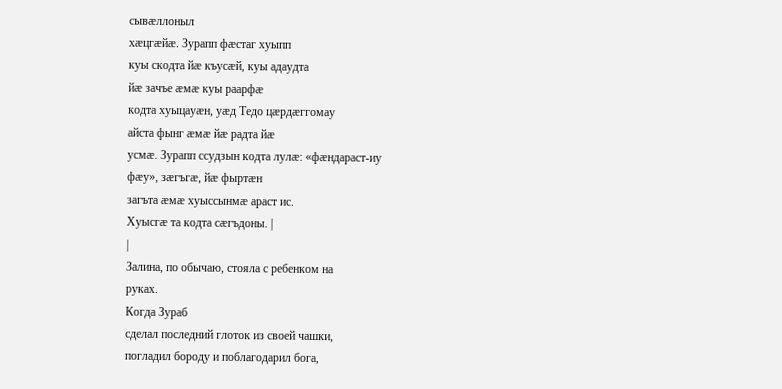сывæллоныл
хæцгæйæ. Зурапп фæстаг хуыпп
куы скодта йæ къусæй, куы адаудта
йæ зачъе æмæ куы раарфæ
кодта хуыцауæн, уæд Тедо цæрдæггомау
айста фынг æмæ йæ радта йæ
усмæ. Зурапп ссудзын кодта лулæ: «фæндараст-иу
фæу», зæгъгæ, йæ фыртæн
загъта æмæ хуыссынмæ араст ис.
Хуысгæ та кодта сæгъдоны. |
|
Залина, по обычаю, стояла с ребенком на
руках.
Когда Зураб
сделал последний глоток из своей чашки,
погладил бороду и поблагодарил бога,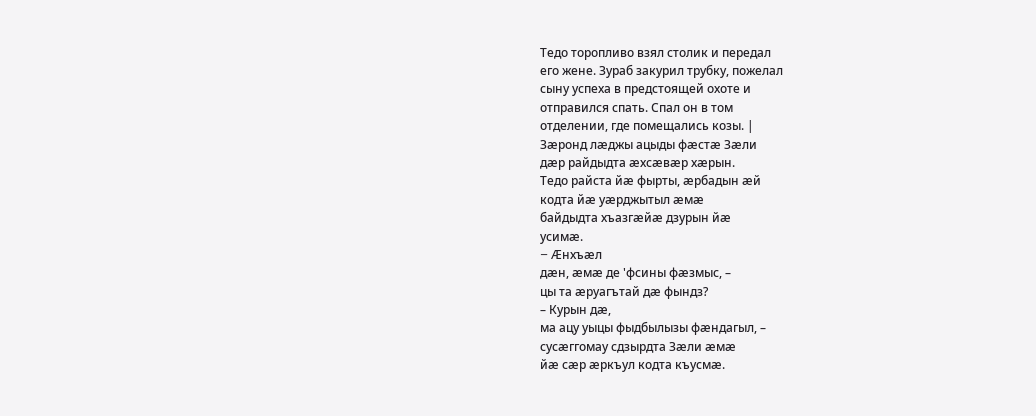Тедо торопливо взял столик и передал
его жене. Зураб закурил трубку, пожелал
сыну успеха в предстоящей охоте и
отправился спать. Спал он в том
отделении, где помещались козы. |
Зæронд лæджы ацыды фæстæ Зæли
дæр райдыдта æхсæвæр хæрын.
Тедо райста йæ фырты, æрбадын æй
кодта йæ уæрджытыл æмæ
байдыдта хъазгæйæ дзурын йæ
усимæ.
– Æнхъæл
дæн, æмæ де 'фсины фæзмыс, –
цы та æруагътай дæ фындз?
– Курын дæ,
ма ацу уыцы фыдбылызы фæндагыл, –
сусæггомау сдзырдта Зæли æмæ
йæ сæр æркъул кодта къусмæ.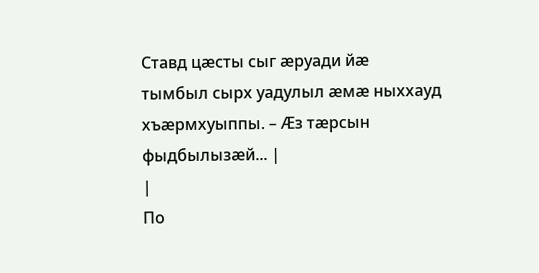Ставд цæсты сыг æруади йæ
тымбыл сырх уадулыл æмæ ныххауд
хъæрмхуыппы. – Æз тæрсын
фыдбылызæй... |
|
По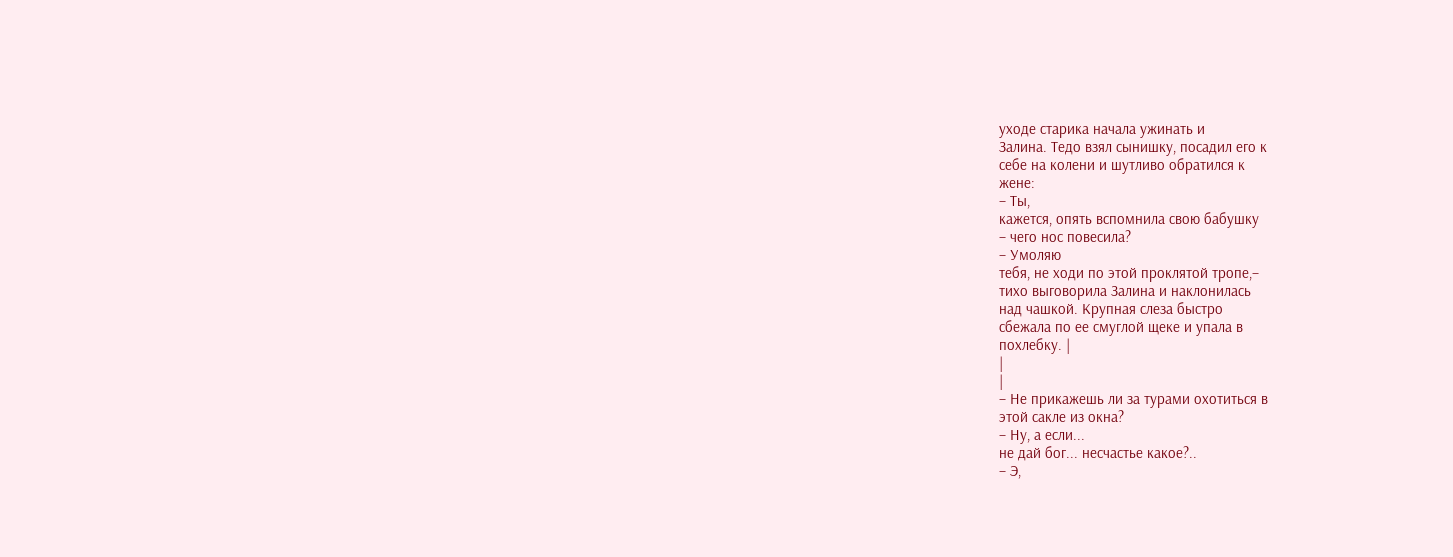уходе старика начала ужинать и
Залина. Тедо взял сынишку, посадил его к
себе на колени и шутливо обратился к
жене:
– Ты,
кажется, опять вспомнила свою бабушку
– чего нос повесила?
– Умоляю
тебя, не ходи по этой проклятой тропе,–
тихо выговорила Залина и наклонилась
над чашкой. Крупная слеза быстро
сбежала по ее смуглой щеке и упала в
похлебку. |
|
|
– Не прикажешь ли за турами охотиться в
этой сакле из окна?
– Ну, а если...
не дай бог... несчастье какое?..
– Э,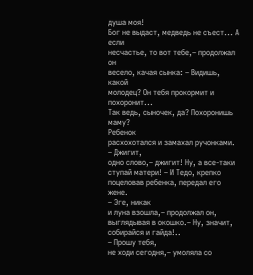душа моя!
Бог не выдаст, медведь не съест... А если
несчастье, то вот тебе,– продолжал он
весело, качая сынка: – Видишь, какой
молодец? Он тебя прокормит и похоронит...
Так ведь, сыночек, да? Похоронишь маму?
Ребенок
расхохотался и замахал ручонками.
– Джигит,
одно слово,– джигит! Ну, а все-таки
ступай матери! – И Тедо, крепко
поцеловав ребенка, передал его жене.
– Эге, никак
и луна взошла,– продолжал он,
выглядывая в окошко.– Ну, значит,
собирайся и гайда!..
– Прошу тебя,
не ходи сегодня,– умоляла со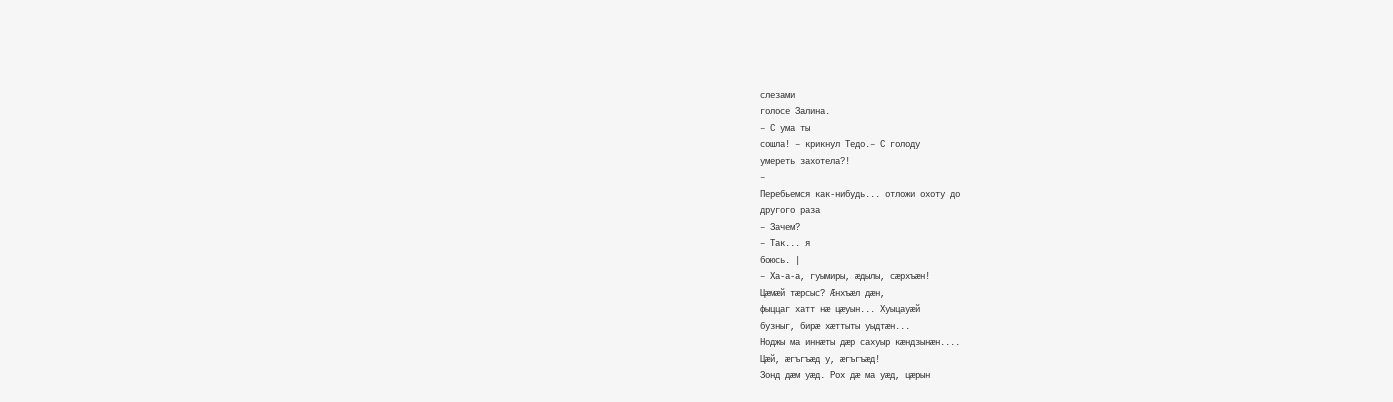слезами
голосе Залина.
– С ума ты
сошла! – крикнул Тедо.– С голоду
умереть захотела?!
–
Перебьемся как-нибудь... отложи охоту до
другого раза
– Зачем?
– Так... я
боюсь. |
– Ха-а-а, гуымиры, æдылы, сæрхъæн!
Цæмæй тæрсыс? Æнхъæл дæн,
фыццаг хатт нæ цæуын... Хуыцауæй
бузныг, бирæ хæттыты уыдтæн...
Ноджы ма иннæты дæр сахуыр кæндзынæн....
Цæй, æгъгъæд у, æгъгъæд!
Зонд дæм уæд. Рох дæ ма уæд, цæрын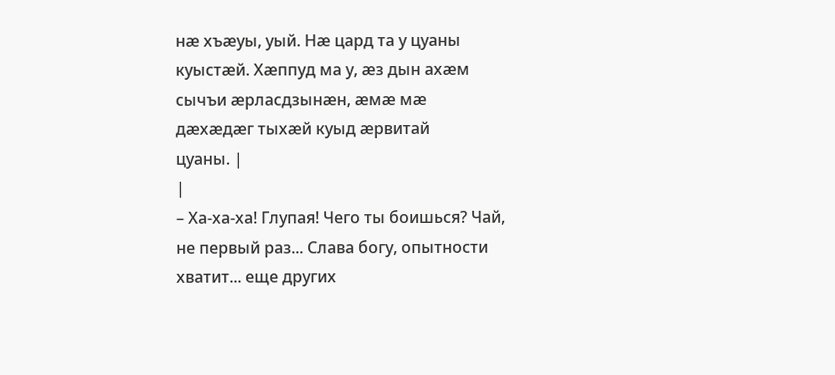нæ хъæуы, уый. Нæ цард та у цуаны
куыстæй. Хæппуд ма у, æз дын ахæм
сычъи æрласдзынæн, æмæ мæ
дæхæдæг тыхæй куыд æрвитай
цуаны. |
|
– Ха-ха-ха! Глупая! Чего ты боишься? Чай,
не первый раз... Слава богу, опытности
хватит... еще других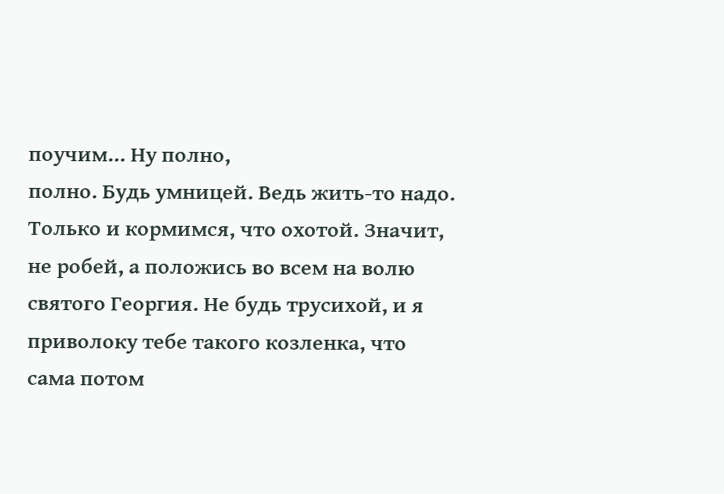поучим... Ну полно,
полно. Будь умницей. Ведь жить-то надо.
Только и кормимся, что охотой. Значит,
не робей, а положись во всем на волю
святого Георгия. Не будь трусихой, и я
приволоку тебе такого козленка, что
сама потом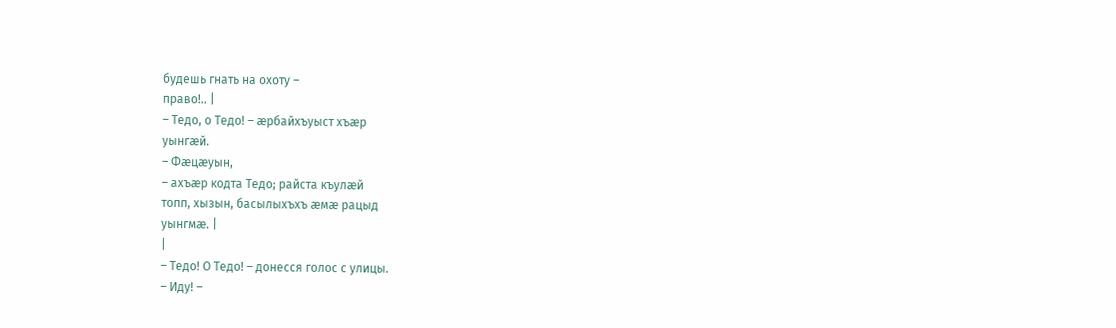будешь гнать на охоту –
право!.. |
– Тедо, о Тедо! – æрбайхъуыст хъæр
уынгæй.
– Фæцæуын,
– ахъæр кодта Тедо; райста къулæй
топп, хызын, басылыхъхъ æмæ рацыд
уынгмæ. |
|
– Тедо! О Тедо! – донесся голос с улицы.
– Иду! –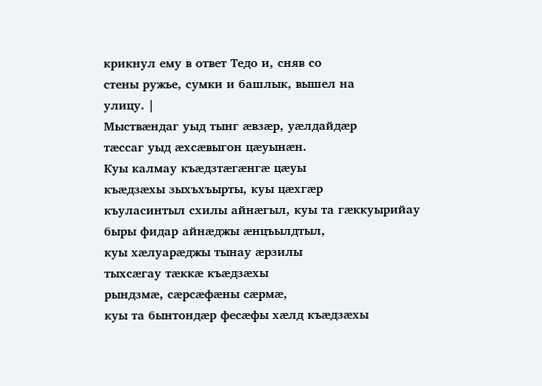крикнул ему в ответ Тедо и, сняв со
стены ружье, сумки и башлык, вышел на
улицу. |
Мыствæндаг уыд тынг æвзæр, уæлдайдæр
тæссаг уыд æхсæвыгон цæуынæн.
Куы калмау къæдзтæгæнгæ цæуы
къæдзæхы зыхъхъырты, куы цæхгæр
къуласинтыл схилы айнæгыл, куы та гæккуырийау
быры фидар айнæджы æнцъылдтыл,
куы хæлуарæджы тынау æрзилы
тыхсæгау тæккæ къæдзæхы
рындзмæ, сæрсæфæны сæрмæ,
куы та бынтондæр фесæфы хæлд къæдзæхы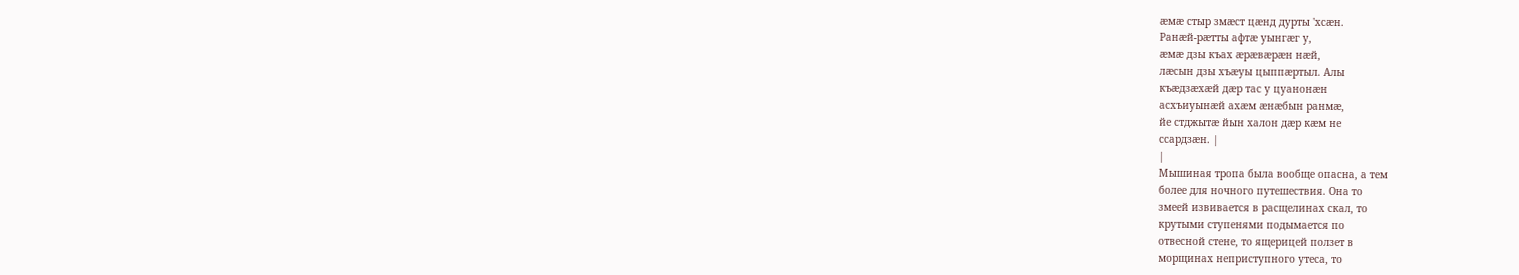æмæ стыр змæст цæнд дурты 'хсæн.
Ранæй-рæтты афтæ уынгæг у,
æмæ дзы къах æрæвæрæн нæй,
лæсын дзы хъæуы цыппæртыл. Алы
къæдзæхæй дæр тас у цуанонæн
асхъиуынæй ахæм æнæбын ранмæ,
йе стджытæ йын халон дæр кæм не
ссардзæн. |
|
Мышиная тропа была вообще опасна, а тем
более для ночного путешествия. Она то
змеей извивается в расщелинах скал, то
крутыми ступенями подымается по
отвесной стене, то ящерицей ползет в
морщинах неприступного утеса, то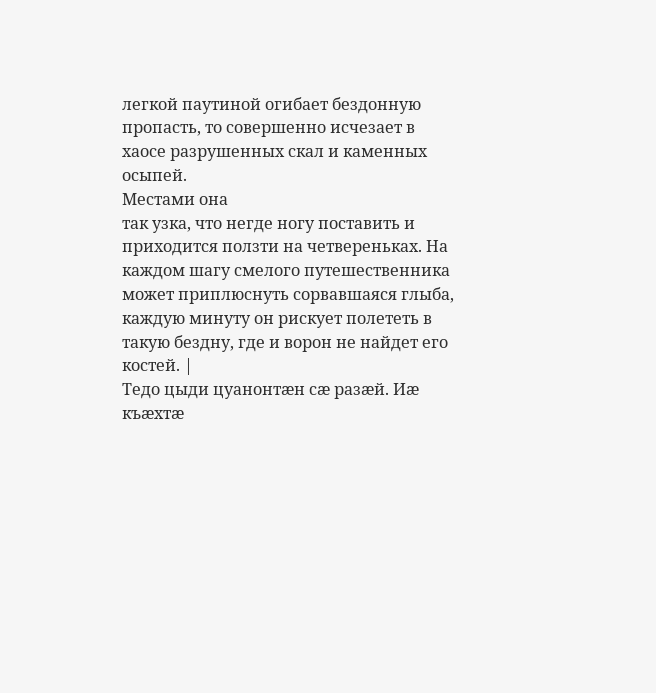легкой паутиной огибает бездонную
пропасть, то совершенно исчезает в
хаосе разрушенных скал и каменных
осыпей.
Местами она
так узка, что негде ногу поставить и
приходится ползти на четвереньках. На
каждом шагу смелого путешественника
может приплюснуть сорвавшаяся глыба,
каждую минуту он рискует полететь в
такую бездну, где и ворон не найдет его
костей. |
Тедо цыди цуанонтæн сæ разæй. Иæ
къæхтæ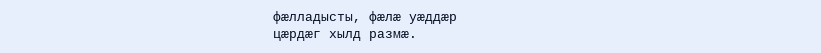фæлладысты, фæлæ уæддæр
цæрдæг хылд размæ.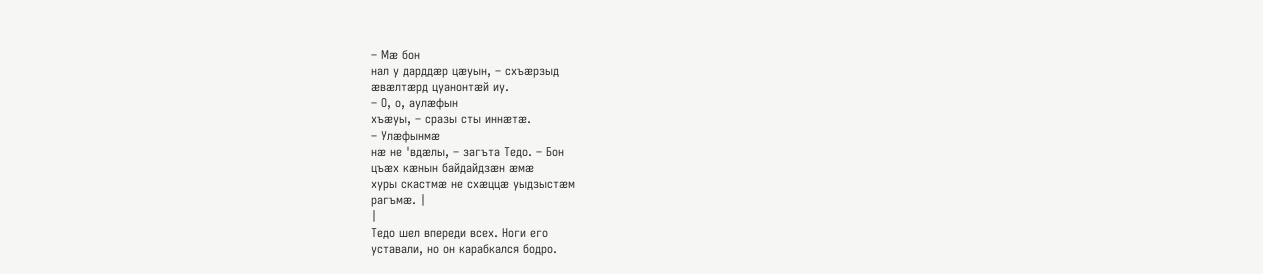– Мæ бон
нал у дарддæр цæуын, – схъæрзыд
æвæлтæрд цуанонтæй иу.
– О, о, аулæфын
хъæуы, – сразы сты иннæтæ.
– Улæфынмæ
нæ не 'вдæлы, – загъта Тедо. – Бон
цъæх кæнын байдайдзæн æмæ
хуры скастмæ не схæццæ уыдзыстæм
рагъмæ. |
|
Тедо шел впереди всех. Ноги его
уставали, но он карабкался бодро.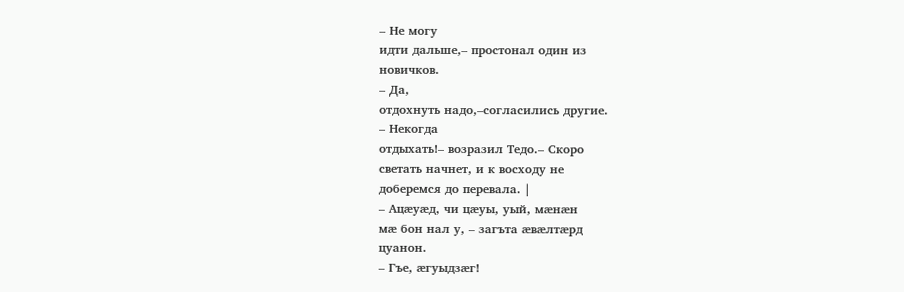– Не могу
идти дальше,– простонал один из
новичков.
– Да,
отдохнуть надо,–согласились другие.
– Некогда
отдыхать!– возразил Тедо.– Скоро
светать начнет, и к восходу не
доберемся до перевала. |
– Ацæуæд, чи цæуы, уый, мæнæн
мæ бон нал у, – загъта æвæлтæрд
цуанон.
– Гъе, æгуыдзæг!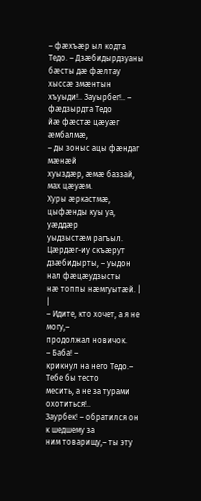– фæхъæр ыл кодта Тедо. – Дзæбидырдзуаны
бæсты дæ фæлтау хыссæ змæнтын
хъуыди!.. Зауырбег!.. – фæдзырдта Тедо
йæ фæстæ цæуæг æмбалмæ,
– ды зоныс ацы фæндаг мæнæй
хуыздæр, æмæ баззай, мах цæуæм.
Хуры æркастмæ, цыфæнды куы уа, уæддæр
уыдзыстæм рагъыл. Цæрдæг-иу скъæрут
дзæбидырты, – уыдон нал фæцæудзысты
нæ топпы нæмгуытæй. |
|
– Идите, кто хочет, а я не могу,–
продолжал новичок.
– Баба! –
крикнул на него Тедо.– Тебе бы тесто
месить, а не за турами охотиться!..
Заурбек! – обратился он к шедшему за
ним товарищу,– ты эту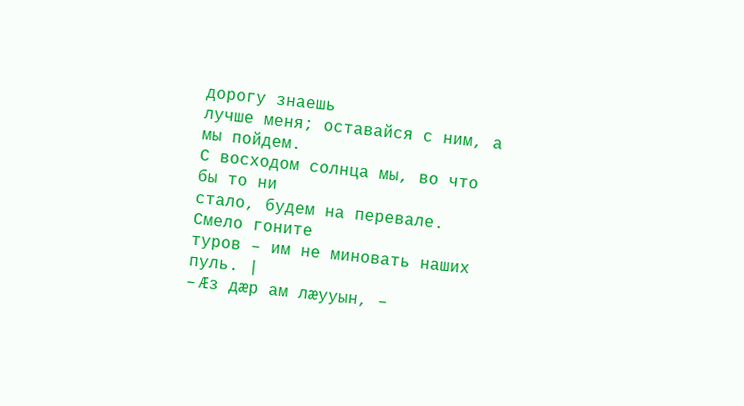дорогу знаешь
лучше меня; оставайся с ним, а мы пойдем.
С восходом солнца мы, во что бы то ни
стало, будем на перевале. Смело гоните
туров – им не миновать наших пуль. |
– Æз дæр ам лæууын, –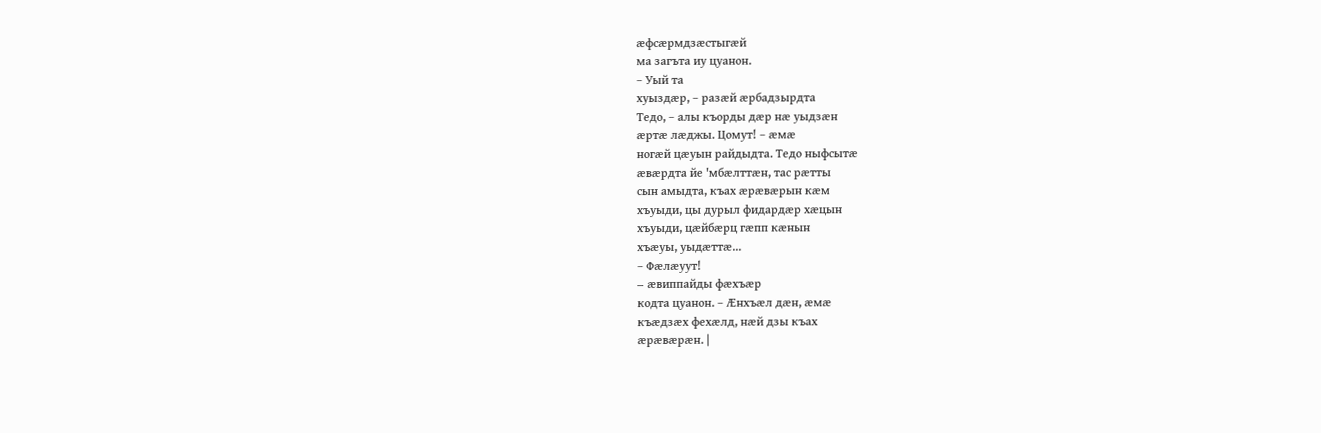æфсæрмдзæстыгæй
ма загъта иу цуанон.
– Уый та
хуыздæр, – разæй æрбадзырдта
Тедо, – алы къорды дæр нæ уыдзæн
æртæ лæджы. Цомут! – æмæ
ногæй цæуын райдыдта. Тедо ныфсытæ
æвæрдта йе 'мбæлттæн, тас рæтты
сын амыдта, къах æрæвæрын кæм
хъуыди, цы дурыл фидардæр хæцын
хъуыди, цæйбæрц гæпп кæнын
хъæуы, уыдæттæ...
– Фæлæуут!
– æвиппайды фæхъæр
кодта цуанон. – Æнхъæл дæн, æмæ
къæдзæх фехæлд, нæй дзы къах
æрæвæрæн. |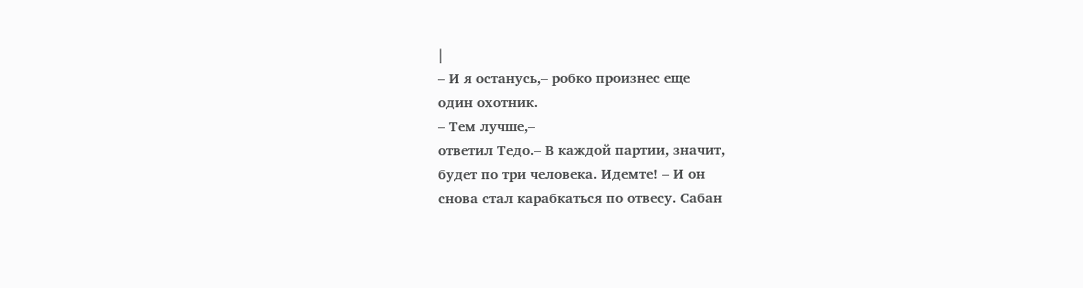|
– И я останусь,– робко произнес еще
один охотник.
– Тем лучше,–
ответил Тедо.– В каждой партии, значит,
будет по три человека. Идемте! – И он
снова стал карабкаться по отвесу. Сабан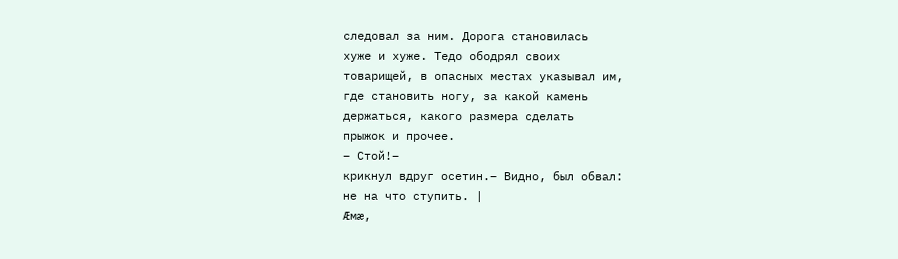следовал за ним. Дорога становилась
хуже и хуже. Тедо ободрял своих
товарищей, в опасных местах указывал им,
где становить ногу, за какой камень
держаться, какого размера сделать
прыжок и прочее.
– Стой!–
крикнул вдруг осетин.– Видно, был обвал:
не на что ступить. |
Æмæ,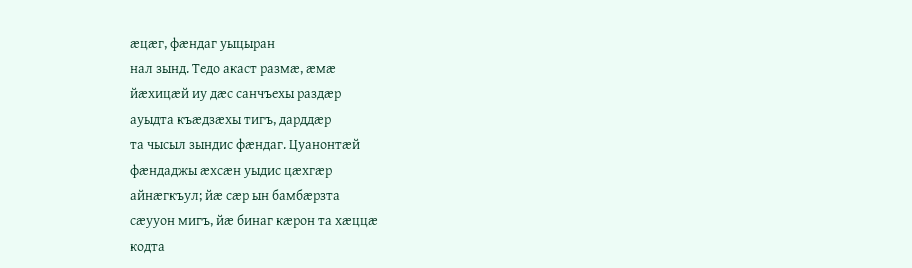æцæг, фæндаг уыцыран
нал зынд. Тедо акаст размæ, æмæ
йæхицæй иу дæс санчъехы раздæр
ауыдта къæдзæхы тигъ, дарддæр
та чысыл зындис фæндаг. Цуанонтæй
фæндаджы æхсæн уыдис цæхгæр
айнæгкъул; йæ сæр ын бамбæрзта
сæууон мигъ, йæ бинаг кæрон та хæццæ
кодта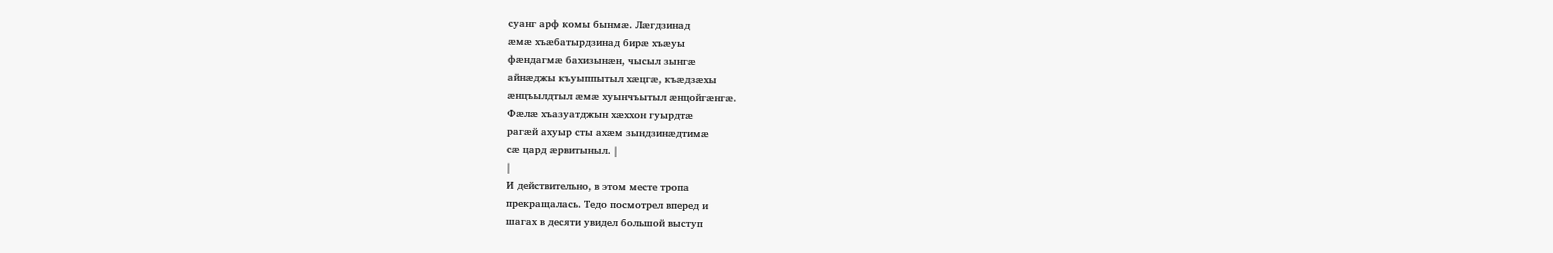суанг арф комы бынмæ. Лæгдзинад
æмæ хъæбатырдзинад бирæ хъæуы
фæндагмæ бахизынæн, чысыл зынгæ
айнæджы къуыппытыл хæцгæ, къæдзæхы
æнцъылдтыл æмæ хуынчъытыл æнцойгæнгæ.
Фæлæ хъазуатджын хæххон гуырдтæ
рагæй ахуыр сты ахæм зындзинæдтимæ
сæ цард æрвитыныл. |
|
И действительно, в этом месте тропа
прекращалась. Тедо посмотрел вперед и
шагах в десяти увидел большой выступ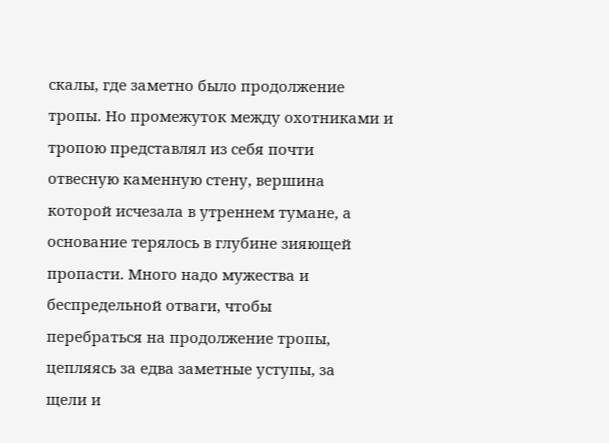скалы, где заметно было продолжение
тропы. Но промежуток между охотниками и
тропою представлял из себя почти
отвесную каменную стену, вершина
которой исчезала в утреннем тумане, а
основание терялось в глубине зияющей
пропасти. Много надо мужества и
беспредельной отваги, чтобы
перебраться на продолжение тропы,
цепляясь за едва заметные уступы, за
щели и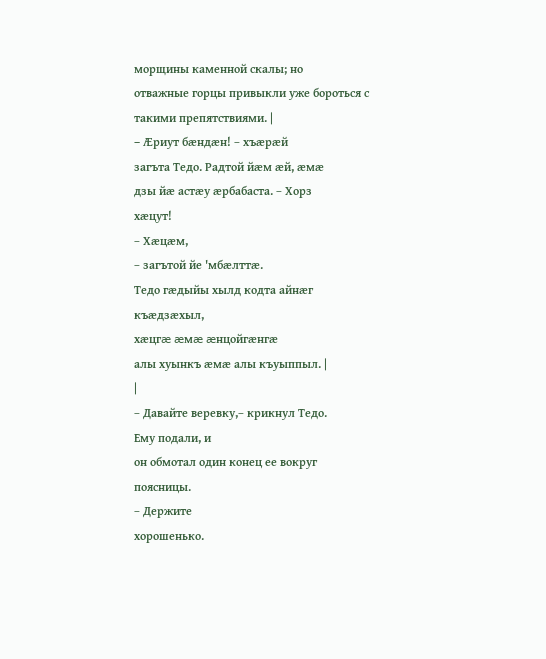морщины каменной скалы; но
отважные горцы привыкли уже бороться с
такими препятствиями. |
– Æриут бæндæн! – хъæрæй
загъта Тедо. Радтой йæм æй, æмæ
дзы йæ астæу æрбабаста. – Хорз
хæцут!
– Хæцæм,
– загътой йе 'мбæлттæ.
Тедо гæдыйы хылд кодта айнæг къæдзæхыл,
хæцгæ æмæ æнцойгæнгæ
алы хуынкъ æмæ алы къуыппыл. |
|
– Давайте веревку,– крикнул Тедо.
Ему подали, и
он обмотал один конец ее вокруг
поясницы.
– Держите
хорошенько.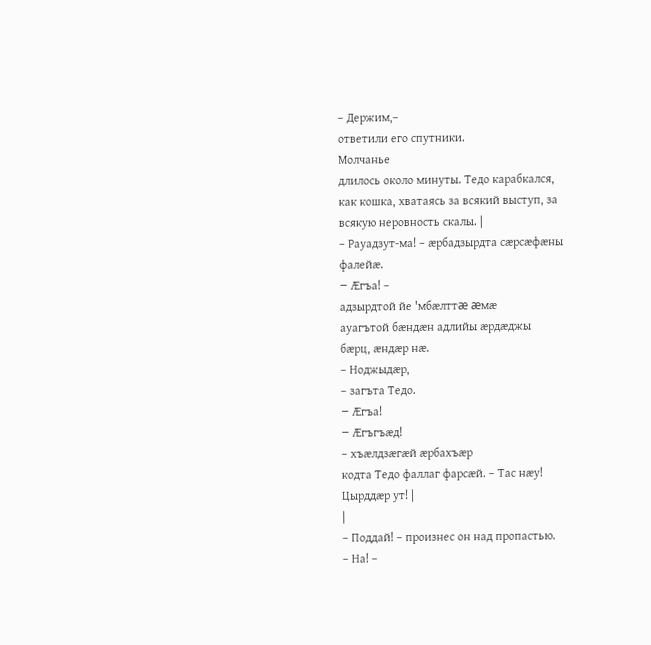– Держим,–
ответили его спутники.
Молчанье
длилось около минуты. Тедо карабкался,
как кошка, хватаясь за всякий выступ, за
всякую неровность скалы. |
– Рауадзут-ма! – æрбадзырдта сæрсæфæны
фалейæ.
– Æгъа! –
адзырдтой йе 'мбæлттæ æмæ
ауагътой бæндæн адлийы æрдæджы
бæрц, æндæр нæ.
– Ноджыдæр,
– загъта Тедо.
– Æгъа!
– Æгъгъæд!
– хъæлдзæгæй æрбахъæр
кодта Тедо фаллаг фарсæй. – Тас нæу!
Цырддæр ут! |
|
– Поддай! – произнес он над пропастью.
– На! –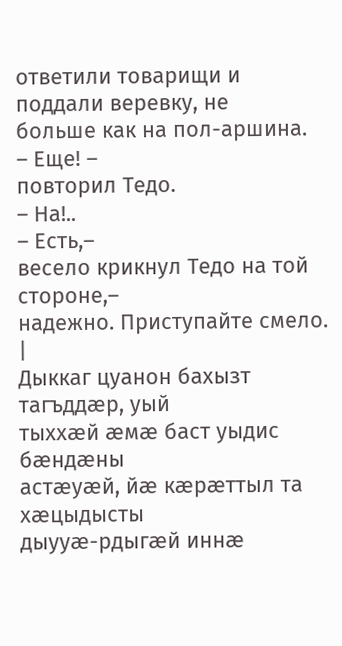ответили товарищи и поддали веревку, не
больше как на пол-аршина.
– Еще! –
повторил Тедо.
– На!..
– Есть,–
весело крикнул Тедо на той стороне,–
надежно. Приступайте смело. |
Дыккаг цуанон бахызт тагъддæр, уый
тыххæй æмæ баст уыдис бæндæны
астæуæй, йæ кæрæттыл та хæцыдысты
дыууæ-рдыгæй иннæ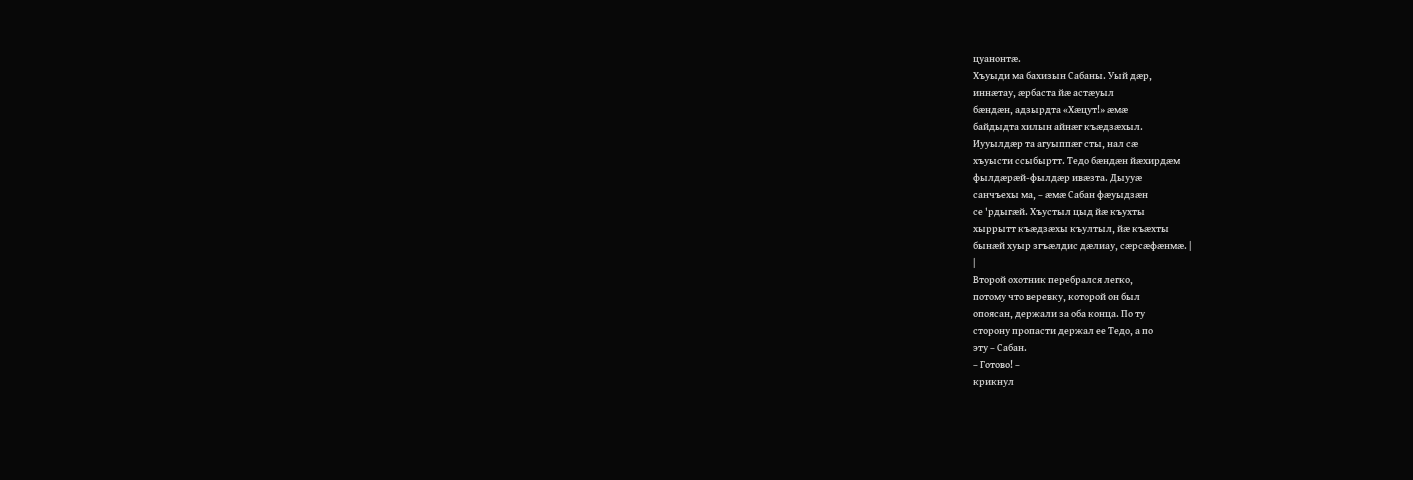цуанонтæ.
Хъуыди ма бахизын Сабаны. Уый дæр,
иннæтау, æрбаста йæ астæуыл
бæндæн, адзырдта «Хæцут!» æмæ
байдыдта хилын айнæг къæдзæхыл.
Иууылдæр та агуыппæг сты, нал сæ
хъуысти ссыбыртт. Тедо бæндæн йæхирдæм
фылдæрæй-фылдæр ивæзта. Дыууæ
санчъехы ма, – æмæ Сабан фæуыдзæн
се 'рдыгæй. Хъустыл цыд йæ къухты
хыррытт къæдзæхы къултыл, йæ къæхты
бынæй хуыр згъæлдис дæлиау, сæрсæфæнмæ. |
|
Второй охотник перебрался легко,
потому что веревку, которой он был
опоясан, держали за оба конца. По ту
сторону пропасти держал ее Тедо, а по
эту – Сабан.
– Готово! –
крикнул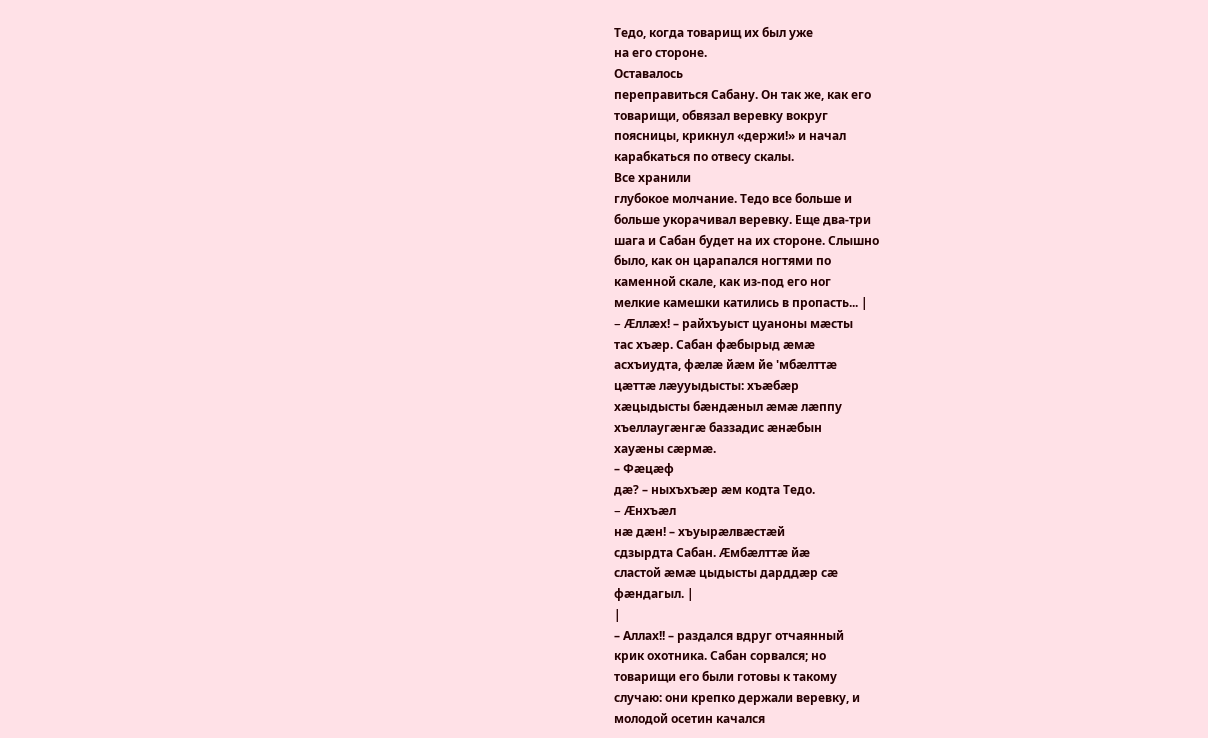Тедо, когда товарищ их был уже
на его стороне.
Оставалось
переправиться Сабану. Он так же, как его
товарищи, обвязал веревку вокруг
поясницы, крикнул «держи!» и начал
карабкаться по отвесу скалы.
Все хранили
глубокое молчание. Тедо все больше и
больше укорачивал веревку. Еще два-три
шага и Сабан будет на их стороне. Слышно
было, как он царапался ногтями по
каменной скале, как из-под его ног
мелкие камешки катились в пропасть... |
– Æллæх! – райхъуыст цуаноны мæсты
тас хъæр. Сабан фæбырыд æмæ
асхъиудта, фæлæ йæм йе 'мбæлттæ
цæттæ лæууыдысты: хъæбæр
хæцыдысты бæндæныл æмæ лæппу
хъеллаугæнгæ баззадис æнæбын
хауæны сæрмæ.
– Фæцæф
дæ? – ныхъхъæр æм кодта Тедо.
– Æнхъæл
нæ дæн! – хъуырæлвæстæй
сдзырдта Сабан. Æмбæлттæ йæ
сластой æмæ цыдысты дарддæр сæ
фæндагыл. |
|
– Аллах!! – раздался вдруг отчаянный
крик охотника. Сабан сорвался; но
товарищи его были готовы к такому
случаю: они крепко держали веревку, и
молодой осетин качался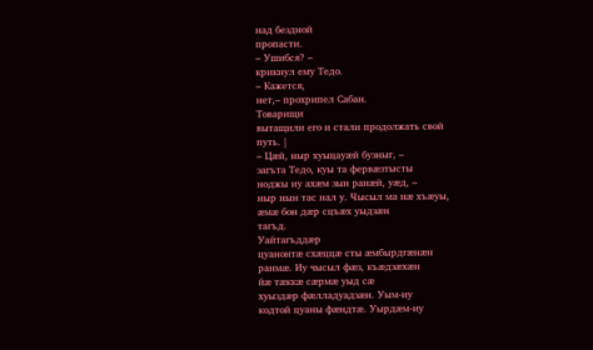над бездной
пропасти.
– Ушибся? –
крикнул ему Тедо.
– Кажется,
нет,– прохрипел Сабан.
Товарищи
вытащили его и стали продолжать свой
путь. |
– Цæй, ныр хуыцауæй бузныг, –
загъта Тедо, куы та фервæзтысты
ноджы иу ахæм зын ранæй, уæд, –
ныр нын тас нал у. Чысыл ма нæ хъæуы,
æмæ бон дæр сцъæх уыдзæн
тагъд.
Уайтагъддæр
цуанонтæ схæццæ сты æмбырдгæнæн
ранмæ. Иу чысыл фæз, къæдзæхæн
йæ тæккæ сæрмæ уыд сæ
хуыздæр фæлладуадзæн. Уым-иу
кодтой цуаны фæндтæ. Уырдæм-иу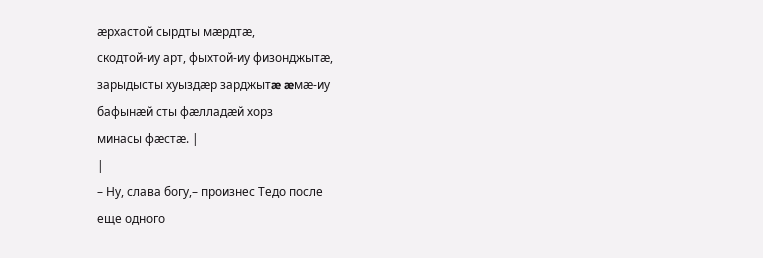æрхастой сырдты мæрдтæ,
скодтой-иу арт, фыхтой-иу физонджытæ,
зарыдысты хуыздæр зарджытæ æмæ-иу
бафынæй сты фæлладæй хорз
минасы фæстæ. |
|
– Ну, слава богу,– произнес Тедо после
еще одного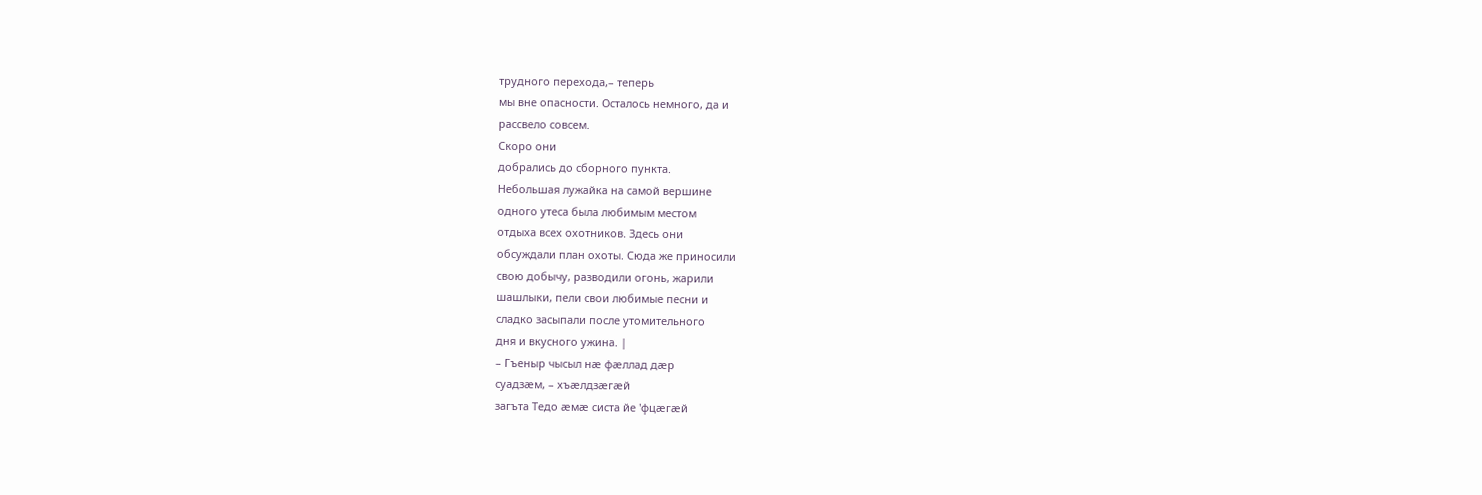трудного перехода,– теперь
мы вне опасности. Осталось немного, да и
рассвело совсем.
Скоро они
добрались до сборного пункта.
Небольшая лужайка на самой вершине
одного утеса была любимым местом
отдыха всех охотников. Здесь они
обсуждали план охоты. Сюда же приносили
свою добычу, разводили огонь, жарили
шашлыки, пели свои любимые песни и
сладко засыпали после утомительного
дня и вкусного ужина. |
– Гъеныр чысыл нæ фæллад дæр
суадзæм, – хъæлдзæгæй
загъта Тедо æмæ систа йе 'фцæгæй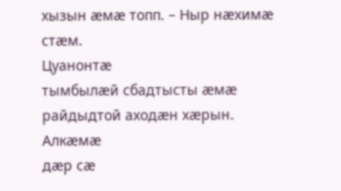хызын æмæ топп. – Ныр нæхимæ
стæм.
Цуанонтæ
тымбылæй сбадтысты æмæ
райдыдтой аходæн хæрын. Алкæмæ
дæр сæ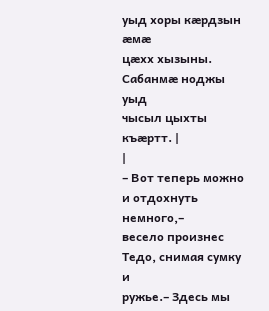уыд хоры кæрдзын æмæ
цæхх хызыны. Сабанмæ ноджы уыд
чысыл цыхты къæртт. |
|
– Вот теперь можно и отдохнуть немного,–
весело произнес Тедо, снимая сумку и
ружье.– Здесь мы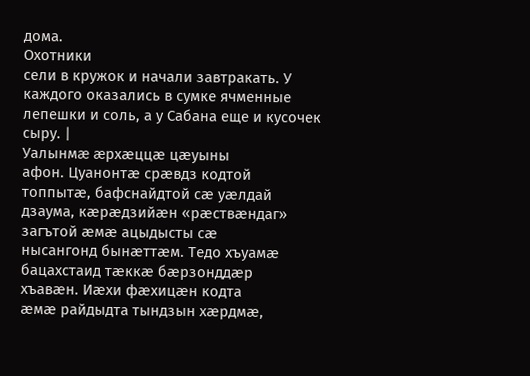дома.
Охотники
сели в кружок и начали завтракать. У
каждого оказались в сумке ячменные
лепешки и соль, а у Сабана еще и кусочек
сыру. |
Уалынмæ æрхæццæ цæуыны
афон. Цуанонтæ срæвдз кодтой
топпытæ, бафснайдтой сæ уæлдай
дзаума, кæрæдзийæн «рæствæндаг»
загътой æмæ ацыдысты сæ
нысангонд бынæттæм. Тедо хъуамæ
бацахстаид тæккæ бæрзонддæр
хъавæн. Иæхи фæхицæн кодта
æмæ райдыдта тындзын хæрдмæ,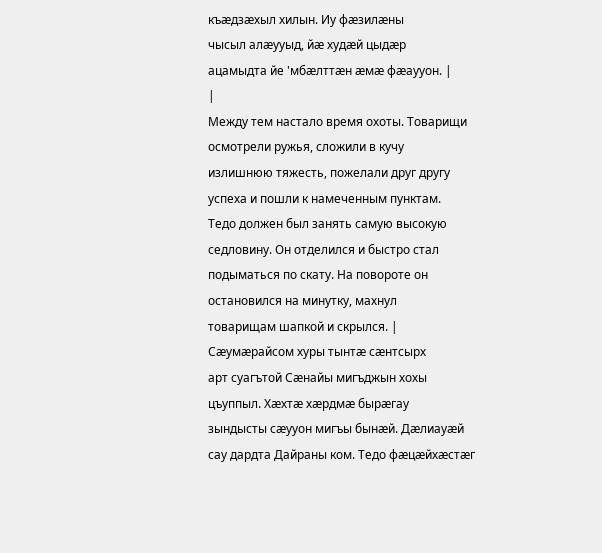къæдзæхыл хилын. Иу фæзилæны
чысыл алæууыд, йæ худæй цыдæр
ацамыдта йе 'мбæлттæн æмæ фæаууон. |
|
Между тем настало время охоты. Товарищи
осмотрели ружья, сложили в кучу
излишнюю тяжесть, пожелали друг другу
успеха и пошли к намеченным пунктам.
Тедо должен был занять самую высокую
седловину. Он отделился и быстро стал
подыматься по скату. На повороте он
остановился на минутку, махнул
товарищам шапкой и скрылся. |
Сæумæрайсом хуры тынтæ сæнтсырх
арт суагътой Сæнайы мигъджын хохы
цъуппыл. Хæхтæ хæрдмæ бырæгау
зындысты сæууон мигъы бынæй. Дæлиауæй
сау дардта Дайраны ком. Тедо фæцæйхæстæг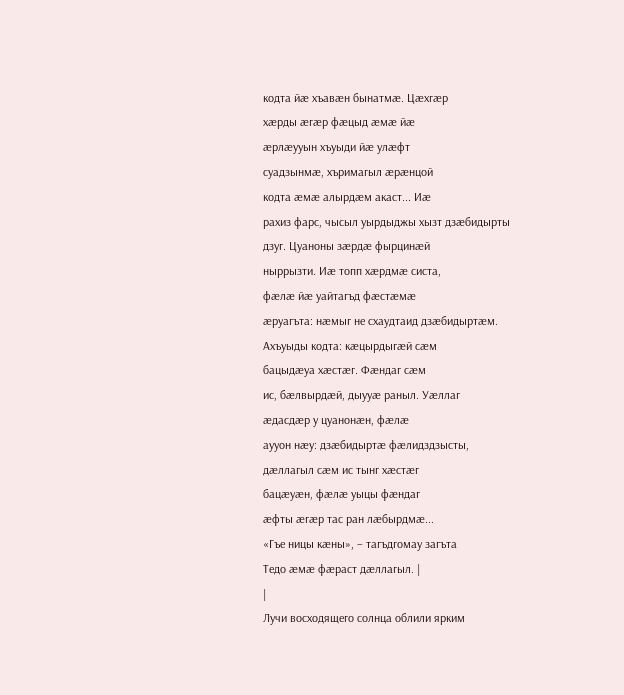кодта йæ хъавæн бынатмæ. Цæхгæр
хæрды æгæр фæцыд æмæ йæ
æрлæууын хъуыди йæ улæфт
суадзынмæ, хъримагыл æрæнцой
кодта æмæ алырдæм акаст... Иæ
рахиз фарс, чысыл уырдыджы хызт дзæбидырты
дзуг. Цуаноны зæрдæ фырцинæй
ныррызти. Иæ топп хæрдмæ систа,
фæлæ йæ уайтагъд фæстæмæ
æруагъта: нæмыг не схаудтаид дзæбидыртæм.
Ахъуыды кодта: кæцырдыгæй сæм
бацыдæуа хæстæг. Фæндаг сæм
ис, бæлвырдæй, дыууæ раныл. Уæллаг
æдасдæр у цуанонæн, фæлæ
аууон нæу: дзæбидыртæ фæлидздзысты,
дæллагыл сæм ис тынг хæстæг
бацæуæн, фæлæ уыцы фæндаг
æфты æгæр тас ран лæбырдмæ...
«Гъе ницы кæны», – тагъдгомау загъта
Тедо æмæ фæраст дæллагыл. |
|
Лучи восходящего солнца облили ярким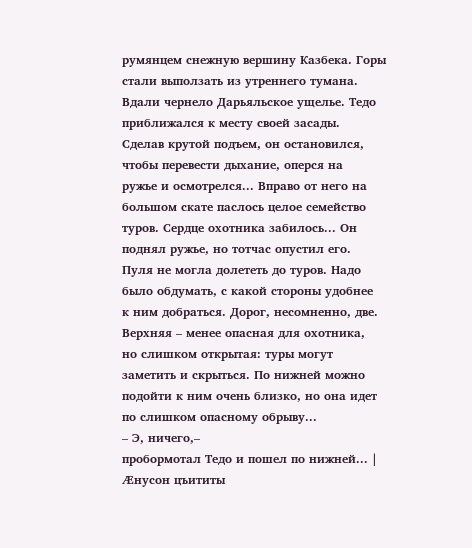румянцем снежную вершину Казбека. Горы
стали выползать из утреннего тумана.
Вдали чернело Дарьяльское ущелье. Тедо
приближался к месту своей засады.
Сделав крутой подъем, он остановился,
чтобы перевести дыхание, оперся на
ружье и осмотрелся... Вправо от него на
большом скате паслось целое семейство
туров. Сердце охотника забилось... Он
поднял ружье, но тотчас опустил его.
Пуля не могла долететь до туров. Надо
было обдумать, с какой стороны удобнее
к ним добраться. Дорог, несомненно, две.
Верхняя – менее опасная для охотника,
но слишком открытая: туры могут
заметить и скрыться. По нижней можно
подойти к ним очень близко, но она идет
по слишком опасному обрыву...
– Э, ничего,–
пробормотал Тедо и пошел по нижней... |
Æнусон цъититы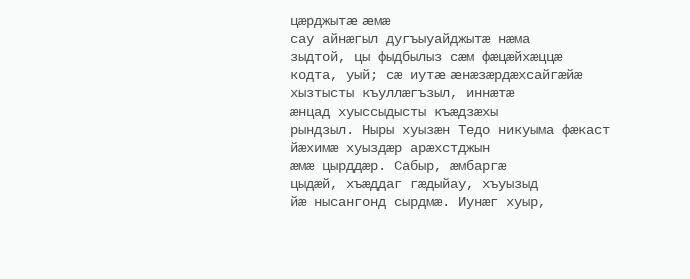цæрджытæ æмæ
сау айнæгыл дугъыуайджытæ нæма
зыдтой, цы фыдбылыз сæм фæцæйхæццæ
кодта, уый; сæ иутæ æнæзæрдæхсайгæйæ
хызтысты къуллæгъзыл, иннæтæ
æнцад хуыссыдысты къæдзæхы
рындзыл. Ныры хуызæн Тедо никуыма фæкаст
йæхимæ хуыздæр арæхстджын
æмæ цырддæр. Сабыр, æмбаргæ
цыдæй, хъæддаг гæдыйау, хъуызыд
йæ нысангонд сырдмæ. Иунæг хуыр,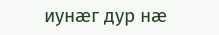иунæг дур нæ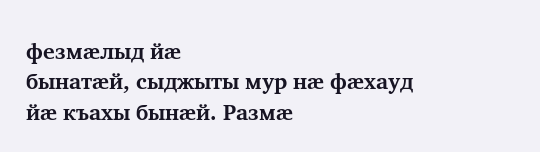фезмæлыд йæ
бынатæй, сыджыты мур нæ фæхауд
йæ къахы бынæй. Размæ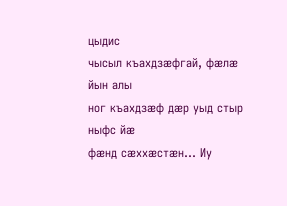цыдис
чысыл къахдзæфгай, фæлæ йын алы
ног къахдзæф дæр уыд стыр ныфс йæ
фæнд сæххæстæн... Иу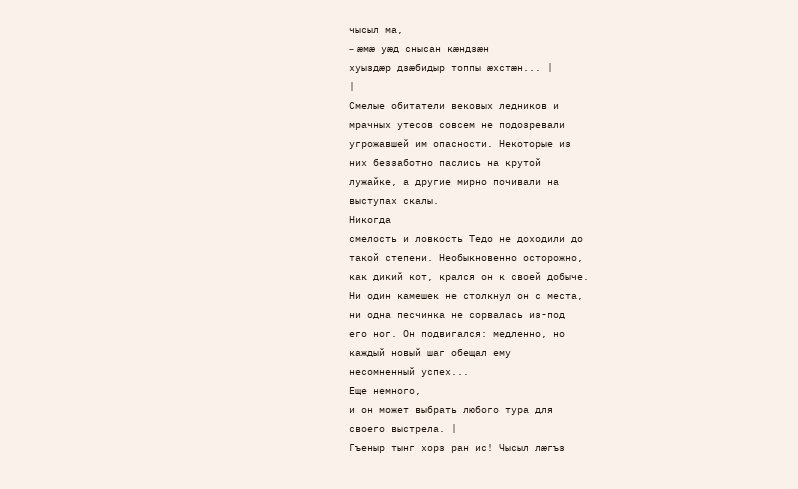чысыл ма,
– æмæ уæд снысан кæндзæн
хуыздæр дзæбидыр топпы æхстæн... |
|
Смелые обитатели вековых ледников и
мрачных утесов совсем не подозревали
угрожавшей им опасности. Некоторые из
них беззаботно паслись на крутой
лужайке, а другие мирно почивали на
выступах скалы.
Никогда
смелость и ловкость Тедо не доходили до
такой степени. Необыкновенно осторожно,
как дикий кот, крался он к своей добыче.
Ни один камешек не столкнул он с места,
ни одна песчинка не сорвалась из-под
его ног. Он подвигался: медленно, но
каждый новый шаг обещал ему
несомненный успех...
Еще немного,
и он может выбрать любого тура для
своего выстрела. |
Гъеныр тынг хорз ран ис! Чысыл лæгъз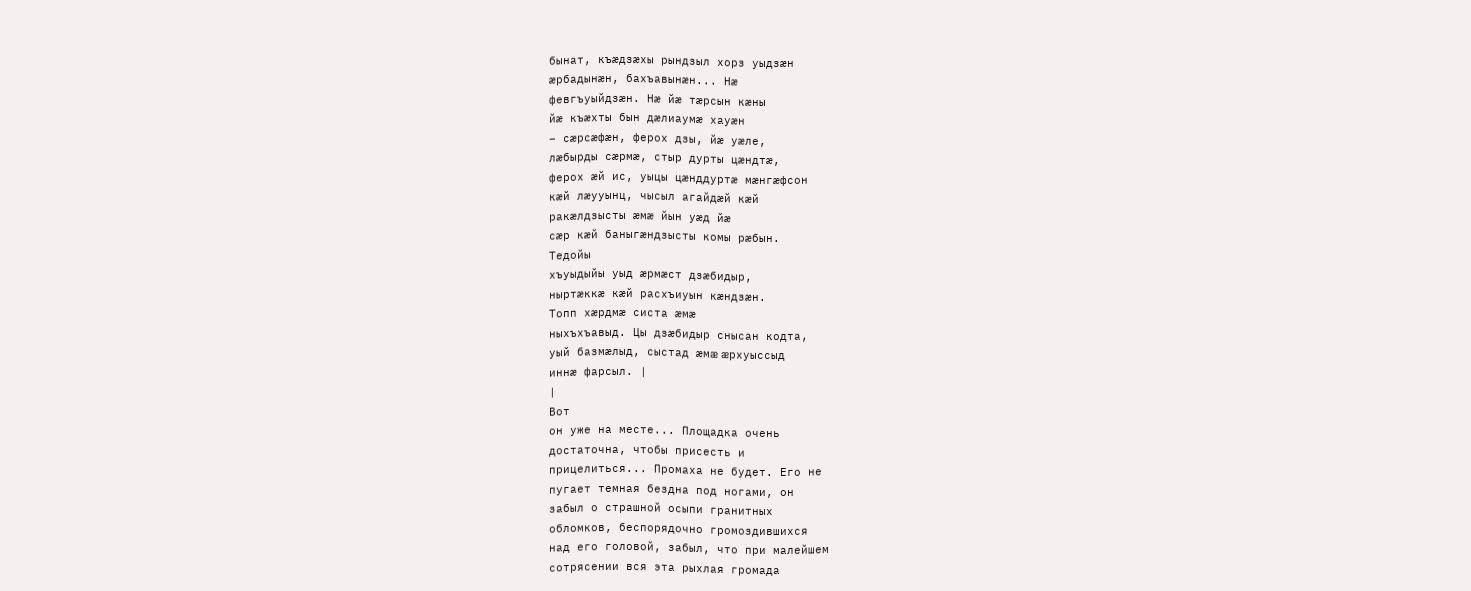бынат, къæдзæхы рындзыл хорз уыдзæн
æрбадынæн, бахъавынæн... Нæ
февгъуыйдзæн. Нæ йæ тæрсын кæны
йæ къæхты бын дæлиаумæ хауæн
– сæрсæфæн, ферох дзы, йæ уæле,
лæбырды сæрмæ, стыр дурты цæндтæ,
ферох æй ис, уыцы цæнддуртæ мæнгæфсон
кæй лæууынц, чысыл агайдæй кæй
ракæлдзысты æмæ йын уæд йæ
сæр кæй баныгæндзысты комы рæбын.
Тедойы
хъуыдыйы уыд æрмæст дзæбидыр,
ныртæккæ кæй расхъиуын кæндзæн.
Топп хæрдмæ систа æмæ
ныхъхъавыд. Цы дзæбидыр снысан кодта,
уый базмæлыд, сыстад æмæ æрхуыссыд
иннæ фарсыл. |
|
Вот
он уже на месте... Площадка очень
достаточна, чтобы присесть и
прицелиться... Промаха не будет. Его не
пугает темная бездна под ногами, он
забыл о страшной осыпи гранитных
обломков, беспорядочно громоздившихся
над его головой, забыл, что при малейшем
сотрясении вся эта рыхлая громада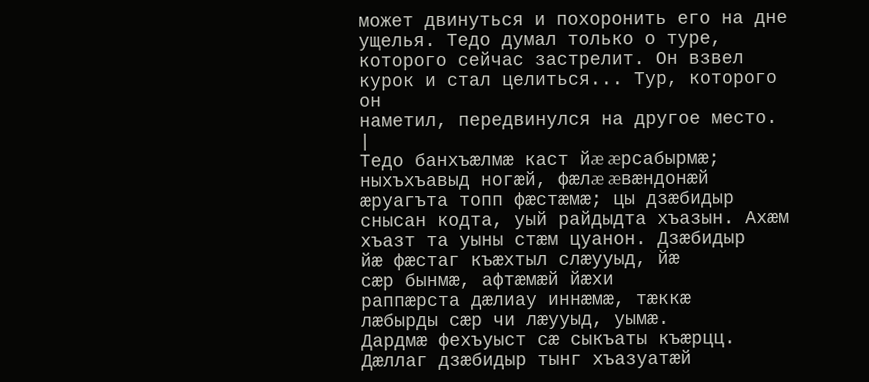может двинуться и похоронить его на дне
ущелья. Тедо думал только о туре,
которого сейчас застрелит. Он взвел
курок и стал целиться... Тур, которого он
наметил, передвинулся на другое место. |
Тедо банхъæлмæ каст йæ æрсабырмæ;
ныхъхъавыд ногæй, фæлæ æвæндонæй
æруагъта топп фæстæмæ; цы дзæбидыр
снысан кодта, уый райдыдта хъазын. Ахæм
хъазт та уыны стæм цуанон. Дзæбидыр
йæ фæстаг къæхтыл слæууыд, йæ
сæр бынмæ, афтæмæй йæхи
раппæрста дæлиау иннæмæ, тæккæ
лæбырды сæр чи лæууыд, уымæ.
Дардмæ фехъуыст сæ сыкъаты къæрцц.
Дæллаг дзæбидыр тынг хъазуатæй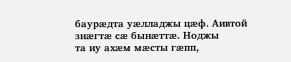баурæдта уæлладжы цæф. Аивтой
знæгтæ сæ бынæттæ. Ноджы
та иу ахæм мæсты гæпп,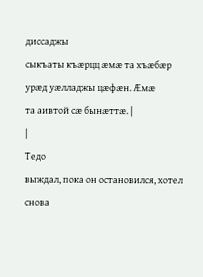диссаджы
сыкъаты къæрцц æмæ та хъæбæр
урæд уæлладжы цæфæн. Æмæ
та аивтой сæ бынæттæ. |
|
Тедо
выждал, пока он остановился, хотел
снова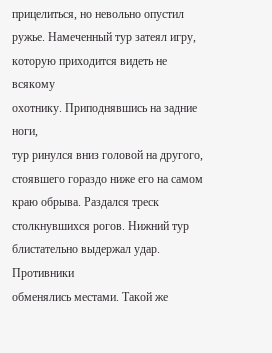прицелиться, но невольно опустил
ружье. Намеченный тур затеял игру,
которую приходится видеть не всякому
охотнику. Приподнявшись на задние ноги,
тур ринулся вниз головой на другого,
стоявшего гораздо ниже его на самом
краю обрыва. Раздался треск
столкнувшихся рогов. Нижний тур
блистательно выдержал удар. Противники
обменялись местами. Такой же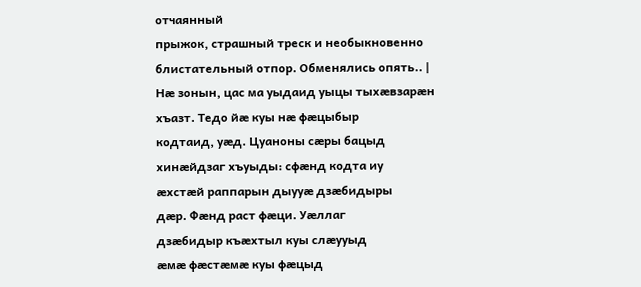отчаянный
прыжок, страшный треск и необыкновенно
блистательный отпор. Обменялись опять.. |
Нæ зонын, цас ма уыдаид уыцы тыхæвзарæн
хъазт. Тедо йæ куы нæ фæцыбыр
кодтаид, уæд. Цуаноны сæры бацыд
хинæйдзаг хъуыды: сфæнд кодта иу
æхстæй раппарын дыууæ дзæбидыры
дæр. Фæнд раст фæци. Уæллаг
дзæбидыр къæхтыл куы слæууыд
æмæ фæстæмæ куы фæцыд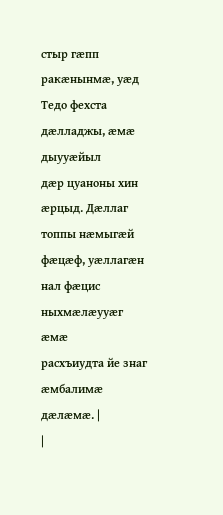стыр гæпп ракæнынмæ, уæд
Тедо фехста дæлладжы, æмæ дыууæйыл
дæр цуаноны хин æрцыд. Дæллаг
топпы нæмыгæй фæцæф, уæллагæн
нал фæцис ныхмæлæууæг æмæ
расхъиудта йе знаг æмбалимæ дæлæмæ. |
|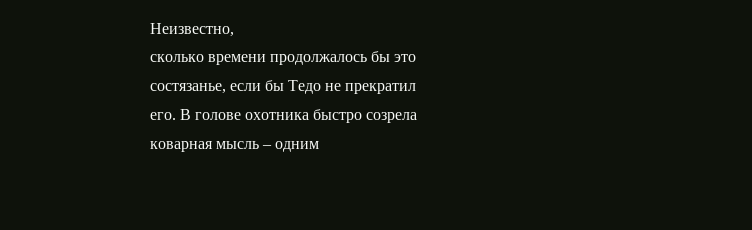Неизвестно,
сколько времени продолжалось бы это
состязанье, если бы Тедо не прекратил
его. В голове охотника быстро созрела
коварная мысль – одним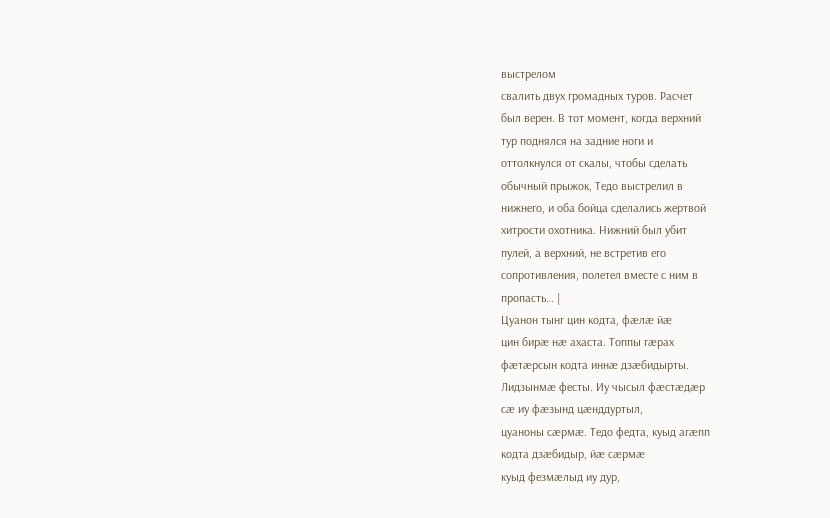выстрелом
свалить двух громадных туров. Расчет
был верен. В тот момент, когда верхний
тур поднялся на задние ноги и
оттолкнулся от скалы, чтобы сделать
обычный прыжок, Тедо выстрелил в
нижнего, и оба бойца сделались жертвой
хитрости охотника. Нижний был убит
пулей, а верхний, не встретив его
сопротивления, полетел вместе с ним в
пропасть… |
Цуанон тынг цин кодта, фæлæ йæ
цин бирæ нæ ахаста. Топпы гæрах
фæтæрсын кодта иннæ дзæбидырты.
Лидзынмæ фесты. Иу чысыл фæстæдæр
сæ иу фæзынд цæнддуртыл,
цуаноны сæрмæ. Тедо федта, куыд агæпп
кодта дзæбидыр, йæ сæрмæ
куыд фезмæлыд иу дур,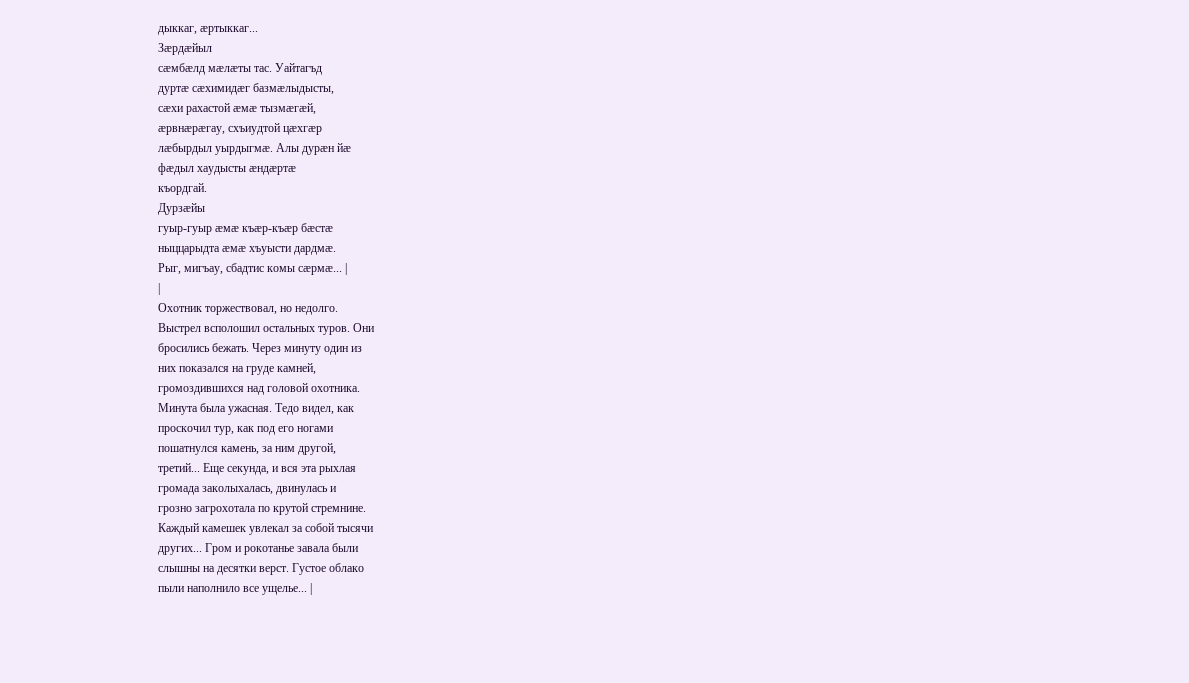дыккаг, æртыккаг...
Зæрдæйыл
сæмбæлд мæлæты тас. Уайтагъд
дуртæ сæхимидæг базмæлыдысты,
сæхи рахастой æмæ тызмæгæй,
æрвнæрæгау, схъиудтой цæхгæр
лæбырдыл уырдыгмæ. Алы дурæн йæ
фæдыл хаудысты æндæртæ
къордгай.
Дурзæйы
гуыр-гуыр æмæ къæр-къæр бæстæ
ныццарыдта æмæ хъуысти дардмæ.
Рыг, мигъау, сбадтис комы сæрмæ... |
|
Охотник торжествовал, но недолго.
Выстрел всполошил остальных туров. Они
бросились бежать. Через минуту один из
них показался на груде камней,
громоздившихся над головой охотника.
Минута была ужасная. Тедо видел, как
проскочил тур, как под его ногами
пошатнулся камень, за ним другой,
третий... Еще секунда, и вся эта рыхлая
громада заколыхалась, двинулась и
грозно загрохотала по крутой стремнине.
Каждый камешек увлекал за собой тысячи
других... Гром и рокотанье завала были
слышны на десятки верст. Густое облако
пыли наполнило все ущелье... |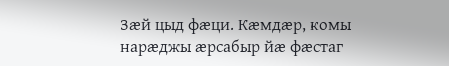Зæй цыд фæци. Кæмдæр, комы
нарæджы æрсабыр йæ фæстаг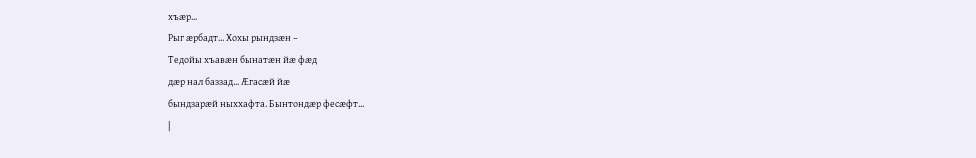хъæр...
Рыг æрбадт... Хохы рындзæн –
Тедойы хъавæн бынатæн йæ фæд
дæр нал баззад... Æгасæй йæ
бындзарæй ныххафта. Бынтондæр фесæфт...
|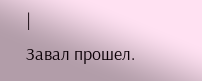|
Завал прошел.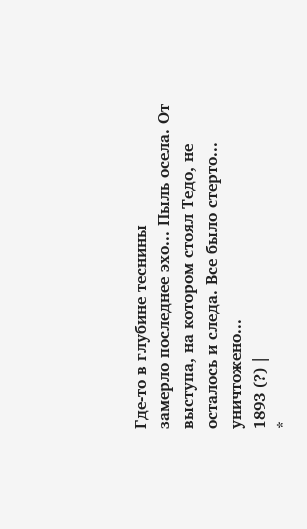Где-то в глубине теснины
замерло последнее эхо... Пыль осела. От
выступа, на котором стоял Тедо, не
осталось и следа. Все было стерто...
уничтожено...
1893 (?) |
*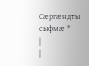Сæргæндты
сыфмæ *
|
|